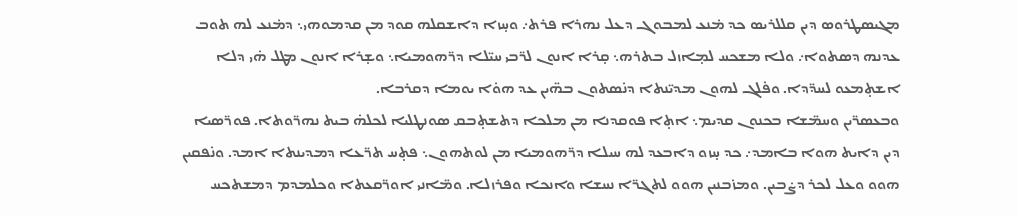ܡܓܝܣܛܪܘܣ ܕܝܢ ܩܠܠܪܝܣ ܟܕ ܡ̇ܢܥ ܠܡܒܘܓ ܕܥܠ ܢܗܪܐ ܦܪܬ܇ ܘܚ̣ܙܐ ܕܐܫܩܠܗ ܩܘܕ ܡܢ ܩܕܡܘܗܝ܆ ܕܡ̇ܢܥ ܠܗ ܬܘܒ ܥܕܢܗ ܕܣܬܘܐ܇ ܘܠܐ ܡܫܟܚ ܠܡ̣ܐܙܠ ܒܬܪܗ܆ ܩ̣ܪܐ ܐܢܘܢ ܠܪ̈ܒܝ ܚܝ̈ܠܐ ܕܪ̈ܗܘܡܝܐ܆ ܘܫ̣ܪܐ ܐܢܘܢ ܡܛܠ ܗ̇ܝ ܕܠܐ ܐܫܬ̣ܡܥܘ ܠܚܕ̈ܕܐ. ܘܦ̇ܠܓ ܠܗܘܢ ܡܕܝ̈ܢܬܐ ܕܢ̇ܣܬܘܢ ܒܗ̈ܝܢ ܥܕ ܗܘ̇ܐ ܝܘܡܐ ܕܩܪܒܐ.
ܘܒܥܣܪ̈ܝܢ ܘܚܡ̈ܫܐ ܒܟܢܘܢ ܩܕܝܡ܆ ܐܬ̣ܐ ܦܘܩܕܢܐ ܡܢ ܡܠܟܐ ܕܬܫܬ̣ܒܩ ܣܘܢܛܠܝܐ ܠܟܠܗ̇ ܒܝܬ ܢܗܪ̈ܘܬܐ. ܦܘܪ̈ܣܝܐ ܕܝܢ ܕܐܝܬ ܗܘܐ ܒܐܡܕ܇ ܟܕ ܚ̣ܙܘ ܕܐܒܥܕ ܠܗ ܚܝܠܐ ܕܪ̈ܗܘܡܝܐ ܡܢ ܠܘܬܗܘܢ܆ ܦܬ̣ܚ ܬܪ̈ܥܐ ܕܡܕܝܢܬܐ ܐܡܕ. ܘܢ̇ܦܩܝܢ ܗܘܘ ܘܥܠ ܠܟܪ ܕܨ̇ܒܝܢ. ܘܡܙ̇ܒܢܝܢ ܗܘܘ ܠܬܓܪ̈ܐ ܢܚܫܐ ܘܐܢܟܐ ܘܦܪܙܠܐ. ܘܡ̈ܐܢܝ ܐܘܪ̈ܩܥܬܐ ܘܟܠܡܕܡ ܕܡܫܬܟܚ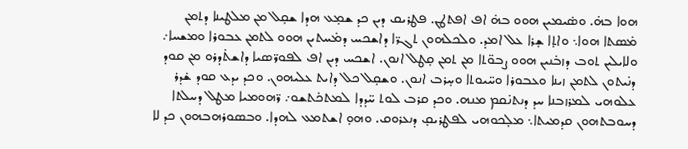ܗܘܐ ܒܗ̇. ܘܣ̇ܝܡܝܢ ܗܘܘ ܒܗ̇ ܐܦ ܐܦܬܛܢ. ܦܛܪܝܩ ܕܝܢ ܟܕ ܫܡ̣ܥ ܗܕܐ ܫܩ̣ܠ ܡܢ ܡܠܛܝܢܐ ܕܬܡܢ ܡ̇ܣܬܐ ܗܘܐ܆ ܘܐܬ̣ܐ ܫ̣ܪܐ ܥܠ ܐܡܕ. ܘܠܟܠܗܘܢ ܬܓܪ̈ܐ ܕܐܫܟܚ ܕܡ̇ܚܬܝܢ ܗܘܘ ܠܬܡܢ ܥܒܘܪܐ ܘܡܫܚܐ܇ ܘܠܐܝܠܝܢ ܬܘܒ ܕܙܒ̇ܢܝܢ ܗܘܘ ܨܒܘ̈ܬܐ ܡܢ ܬܡܢ ܩ̣ܛܠ ܐܢܘܢ. ܐܫܟܚ ܕܝܢ ܐܦ ܠܦܘܪ̈ܣܝܐ ܕܐܫܬ̇ܕܪܘ ܡܢ ܩܘܕ ܕܢ̇ܝܬܘܢ ܠܬܡܢ ܙܝܢܐ ܘܥܒܘܪܐ ܘܚ̈ܝܘܬܐ ܘܚ̣ܪܒ ܐܢܘܢ. ܘܫܩ̣ܠ ܟܠ ܕܐܝܬ ܥܠܝܗܘܢ. ܘܟܕ ܝܕܥ ܩܘܕ ܫ̇ܕܪ ܥܠܘܗܝ ܠܡܪܙܒܢܐ ܚܕ ܕܢܬܢ̇ܩܡ ܡܢܗ. ܘܟܕ ܩܪܒ ܠܘܬ ܚ̈ܕܕܐ ܠܡܬܟ̇ܬܫܘ܇ ܪ̈ܗܘܡܝܐ ܡܛܠ ܕܚܠܬܐ ܕܚܘܒܬܗܘܢ ܩܕܡܝܬܐ܆ ܡܠ̣ܟܘܗܝ ܠܦܛܪܝܩ̣ ܕܢܥܪܘܩ. ܘܗܘ̣ ܐܫܬܡܥ ܠܗܕܐ. ܘܒܣܘܪܗܒܗܘܢ ܟܕ ܠܐ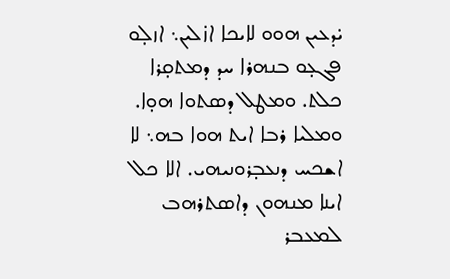ܝ̇ܕܥܝܢ ܗܘܘ ܠܐܝܟܐ ܐܙ̇ܠܝܢ܆ ܐܙܠ̣ܘ ܦܓܥ̣ܘ ܒܢܗܪܐ ܚܕ ܕܡܬܩ̣ܪܐ ܟܠܬ. ܘܡܛܠ ܕܣܬܘܐ ܗܘ̣ܐ. ܘܡܠܝܐ ܪܒܐ ܐܝܬ ܗܘܐ ܒܗ܆ ܠܐ ܐܫܟܚ ܕܢܥܒ̣ܪܘܢܝܗܝ. ܐܠܐ ܟܠ ܐܝܢܐ ܡܢܗܘܢ ܕܐܣܬܪܗܒ ܠܡܥܒܪ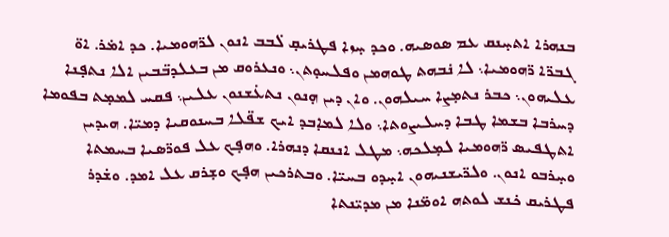ܒܢܗܪܐ ܐܬܚ̣ܢܩ ܥܡ ܣܘܣܝܗ. ܘܟܕ ܚ̣ܙܐ ܦܛܪܝܩ̣ ܠ̇ܒܒ ܐܢܘܢ ܠܪ̈ܗܘܡܝܐ. ܟܕ ܐܡ̇ܪ. ܐܘ̈ ܓܒܪ̈ܐ ܪ̈ܗܘܡܝܐ܆ ܠܐ ܢ̇ܒܗܬ ܛܘܗܡܢ ܘܦܠܚܘ̣ܬܢ܆ ܘܢܥܪܘܩ ܡܢ ܒܥܠܕܒ̈ܒܝܢ ܐܠܐ ܢܬܦ̣ܢܐ ܥܠܝܗܘܢ܆ ܟܒܪ ܢܬܡ̣ܨܐ ܚܝܠܗܘܢ. ܘܐܢ ܕܝܢ ܗ̣ܢܘܢ ܢܬܥ̇ܫܢܘܢ ܥܠܝܢ܆ ܦܩܚ ܠܡܡ̣ܬ ܒܦܘܡܐ ܕܚܪܒܐ ܒܫܡܐ ܛܒܐ ܕܚܠܝܨܘܬܐ܆ ܘܠܐ ܠܡܐ̣ܒܕ ܐܝܟ ܫܦ̈ܠܐ ܒܚܢܘܩܝܐ ܕܡܝ̈ܐ. ܗܝܕܝܢ ܐܬܛܦܝܣ ܪ̈ܗܘܡܝܐ ܠܡ̣ܠܟܗ܆ ܡܛܠ ܐܢܢܩܐ ܕܢܗܪܐ. ܘܗܦ̣ܟ ܥܠ ܦܘܪ̈ܣܝܐ ܒܚܡܬܐ ܘܚ̣ܪܒܘ ܐܢܘܢ. ܘܠܪ̈ܝܫܢܝܗܘܢ ܐܚ̣ܕܘ ܒܚܝ̈ܐ. ܘܒܬܪܟܝܢ ܗܦ̣ܟ ܘܫ̣ܪܩ ܥܠ ܐܡܕ. ܘܫ̇ܕܪ ܦܛܪܝܩ ܟ̇ܢܫ ܠܘܬܗ ܐܘܡ̈ܢܐ ܡܢ ܡܕܝ̈ܢܬܐ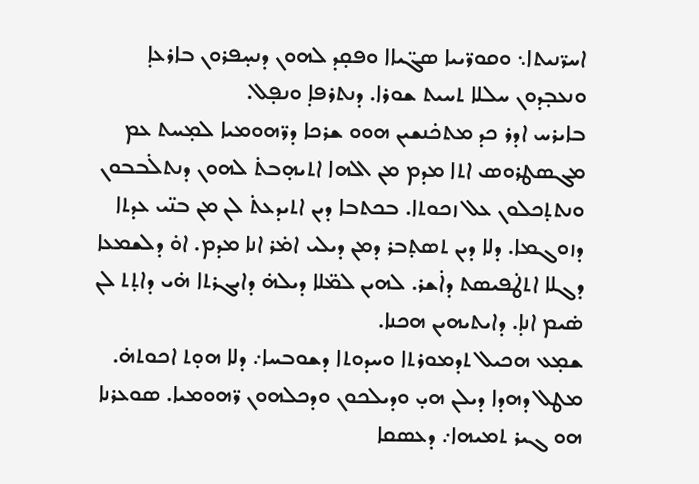ܐܚܪ̈ܢܝܬܐ܆ ܘܩܘܪ̈ܝܝܐ ܣܓ̈ܝܐܐ ܘܦܩ̣ܕ ܠܗܘܢ ܕܢܚ̣ܦܪܘܢ ܒܐܪܥܐ̣ ܘܢܥܒ̣ܕܘܢ ܚܠܠܐ ܬܚܝܬ ܫܘܪܐ. ܕܢܬܪܦܐ̣ ܘܢܦ̣ܠ.
ܒܐܝܪܚ ܐܕܪ ܟܕ ܡܬܟ̇ܢܫܝܢ ܗܘܘ ܫܪܟܐ ܕܪ̈ܗܘܡܝܐ ܠܡ̣ܚܬ ܥܡ ܡܓܣܛܪܘܣ ܐܬܐ ܡܕܡ ܡܢ ܐܠܗܐ ܐܬܝܗ̣ܒܬ̇ ܠܗܘܢ ܕܢܬܠ̇ܒܒܘܢ ܘܢܬܬ̣ܟܠܘܢ ܥܠ ܙܟܘܬܐ. ܒܟܬܒܐ ܕܝܢ ܐܬܝܕܥܬ̇ ܠܢ ܡܢ ܒܢ̈ܝ ܥܕܬܐ ܕܙܘܓܡܐ. ܕܠܐ ܕܝܢ ܬܣܬ̣ܒܪ ܕܡܢ ܕܝܠܝ ܐܡ̇ܪ ܐܢܐ ܡܕܡ. ܐܘ̇ ܕܠܫܡܥܐ ܕܓܠܐ ܐܬܛ̇ܦܝܣܬ ܕܐ̇ܫܪ. ܠܗܝܢ ܠܡ̈ܠܐ ܕܝܠܗ̇ ܕܐܝܓܪܬܐ ܗ̇ܝ ܕܐܬ̣ܬ ܠܢ ܣ̇ܝܡ ܐܢܐ̣. ܕܐܝܬܝܗܝܢ ܗܟܢܐ.
ܫܡ̣ܥ ܗܟܝܠ ܬܕܡܘܪܬܐ ܘܚܕܘܬܐ ܕܫܘܒܚܐ܇ ܕܠܐ ܗܘ̣ܬ ܐܟܘܬܗ̇. ܡܛܠ ܕܗܕܐ ܕܝܠܢ ܗܝ̣ ܘܕܝܠܟܘܢ ܘܕܟܠܗܘܢ ܪ̈ܗܘܡܝܐ. ܣܘܥܪܢܐ ܗܘ ܓܝܪ ܬܡܝܗܐ܇ ܕܥܣܩܐ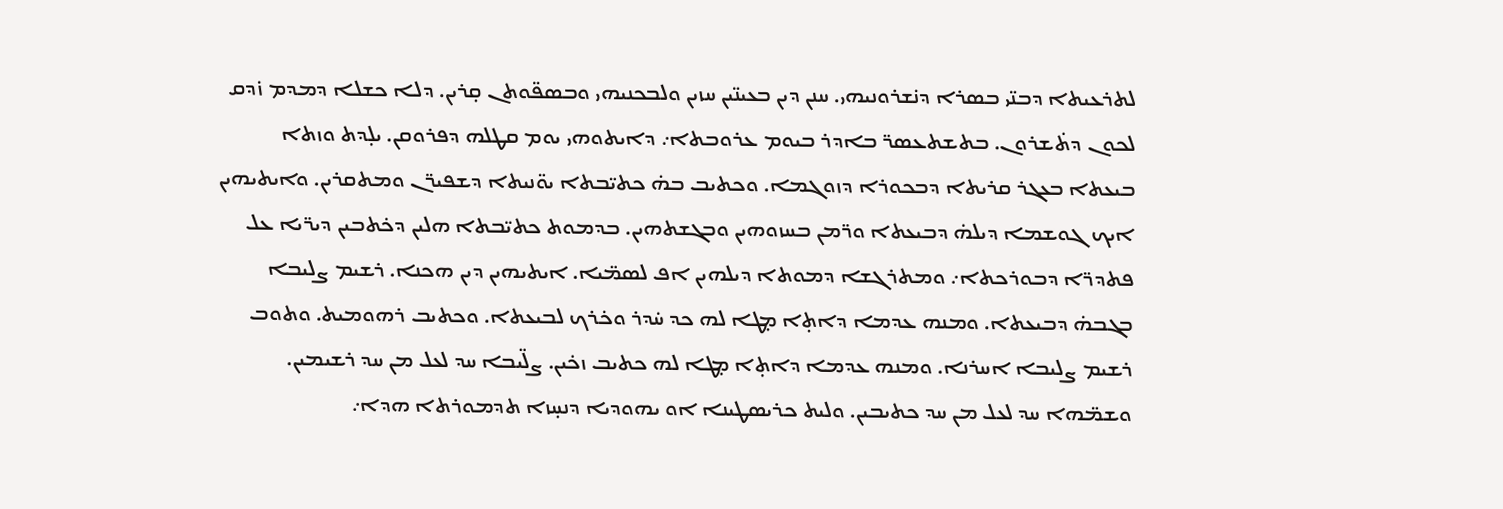ܠܬܪܥܝܬܐ ܕܒܢ̈ܝ ܒܣܪܐ ܕܢ̇ܫܪܘܢܝܗܝ. ܚܢܢ ܕܝܢ ܒܥܝܢ̈ܝܢ ܚܙܝܢ ܘܠܒܟܢܝܗܝ ܘܒܣܦ̈ܘܬܢ ܩ̣ܪܝܢ. ܕܠܐ ܟܫܠܐ ܕܡܕܡ ܙ̇ܕܩ ܠܟܘܢ ܕܬ̇ܫܪܘܢ. ܒܬܫܬܥܣܪ̈ ܒܐܕܪ ܒܝܘܡ ܥܪܘܒܬܐ܇ ܕܐܝܬܘܗܝ ܝܘܡ ܩܛܠܗ ܕܦܪܘܩܢ. ܝܠ̣ܕܬ ܘܙܬܐ ܒܝܥܬܐ ܒܥܓܪ ܩܪܝܬܐ ܕܒܟܘܪܐ ܕܙܘܓܡܐ. ܘܟܬܝܒ ܒܗ̇ ܟܬܝ̈ܒܬܐ ܝܘ̈ܢܝܬܐ ܕܫܦܝܪ̈ܢ ܘܡܬܩܪܝܢ. ܘܐܝܬܝܗܝܢ ܐܝܟ ܓܘܫܡܐ ܕܝܠܗ̇ ܕܒܝܥܬܐ ܘܪ̈ܡܢ ܒܚܙܘܗܝܢ ܘܒܓܫܬܗܝܢ. ܒܕܡܘܬ ܟܬܝ̈ܒܬܐ ܗܠܝܢ ܕܟ̇ܬܒܝܢ ܕܝܪ̈ܝܐ ܥܠ ܦܬܕܪ̈ܐ ܕܒܘܪܟܬܐ܇ ܘܡܬܪܓܫܐ ܕܡܘܬܐ ܕܝܠܗܝܢ ܐܦ ܠܣܡ̈ܝܐ. ܐܝܬܝܗܝܢ ܕܝܢ ܗܟܢܐ. ܪܫܝܡ ܨܠܝܒܐ ܒܓܒܗ̇ ܕܒܝܥܬܐ. ܘܡܢܗ ܥܕܡܐ ܕܐܬ̣ܐ ܡ̣ܛܐ ܠܗ ܟܕ ܚ̇ܕܪ ܘܟ̇ܪܟ ܠܒܝܥܬܐ. ܘܟܬܝܒ ܪܗܘܡܝܬ. ܘܬܘܒ ܪܫܝܡ ܨܠܝܒܐ ܐܚܪܢܐ. ܘܡܢܗ ܥܕܡܐ ܕܐܬ̣ܐ ܡ̣ܛܐ ܠܗ ܟܬܝܒ ܙܟ̇ܝܢ. ܨܠ̈ܝܒܐ ܚܕ ܠܥܠ ܡܢ ܚܕ ܪܫܝܡܝܢ. ܘܫܡ̈ܗܐ ܚܕ ܠܥܠ ܡܢ ܚܕ ܟܬܝܒܝܢ. ܘܠܝܬ ܟܪܝܣܛܝܢܐ ܐܘ ܝܗܘܕܝܐ ܕܢܚ̣ܙܐ ܬܕܡܘܪܬܐ ܗܕܐ܇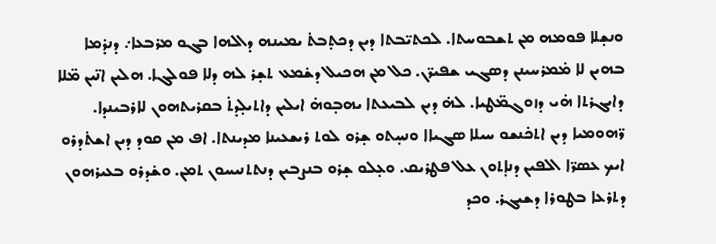ܘܢܫ̣ܠܐ ܦܘܡܗ ܡܢ ܬܫܒܘܚܬܐ. ܠܟܬܝ̈ܒܬܐ ܕܝܢ ܕܟܬ̣ܒܬ̇ ܝܡܝܢܗ ܕܐܠܗܐ ܒܓܘ ܡܪܒܥܐ܇ ܕܢܕ̇ܡܐ ܒܗܝܢ ܠܐ ܡ̇ܡܪܚܝܢܢ ܕܣܓܝ ܫܦܝܪ̈ܢ. ܟܠ ܡܢ ܗܟܝܠ ܕܫ̇ܡܥ ܬܫ̣ܪ ܠܗ ܕܠܐ ܦܘܠܓܐ. ܗܠܝܢ ܐܢ̈ܝܢ ܡ̈ܠܐ ܕܐܝܓܪܬܐ ܗ̇ܝ ܕܙܘܓܡ̈ܛܝܐ. ܠܗ̇ ܕܝܢ ܠܒܝܥܬܐ ܝܗܒ̣ܘܗ̇ ܐܝܠܝܢ ܕܐܬܝܠ̣ܕܬ̇ ܒܩܪܝܬܗܘܢ ܠܐܪܒܝܢܕܐ.
ܪ̈ܗܘܡܝܐ ܕܝܢ ܐܬܟ̇ܢܫܘ ܚܝܠܐ ܣܓܝܐܐ ܘܢܚ̣ܬܘ ܫ̣ܪܘ ܠܘܬ ܪܝܫܥܝܢܐ ܡܕܝܢܬܐ. ܐܦ ܡܢ ܩܘܕ ܕܝܢ ܐܫܬ̇ܕܪܘ ܐܝܟ ܥܣܪ̈ܐ ܐܠܦܝܢ ܕܢܐ̣ܬܘܢ ܥܠ ܦܛܪܝܩ. ܘܥ̣ܠܘ ܫ̣ܪܘ ܒܢܨܒܝܢ ܕܢܬܬܢܝܚܘܢ ܬܡܢ. ܘܫ̇ܕܪܘ ܒܥܝܪܗܘܢ ܕܬܪܥܐ ܒܛܘܪܐ ܕܫܝܓܪ. ܘܟܕ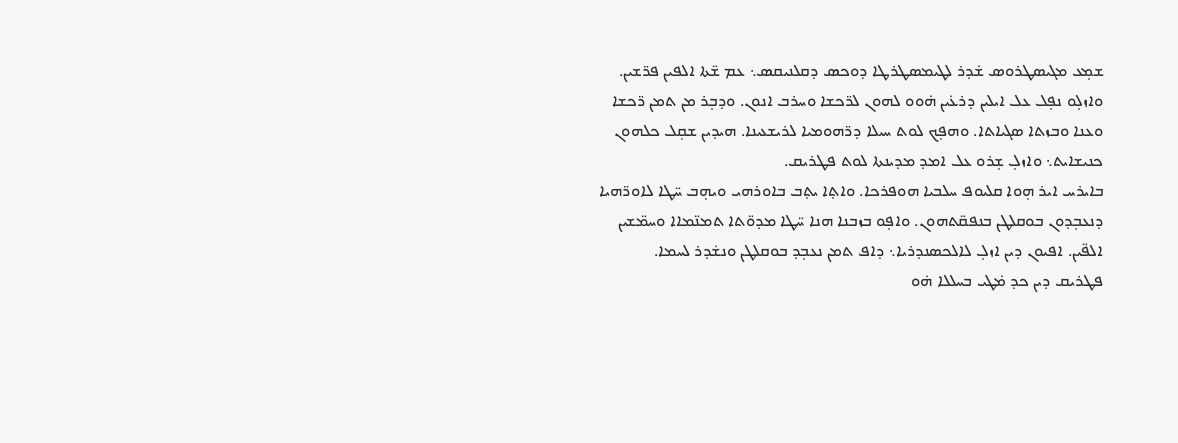ܫܡ̣ܥ ܡܓܝܣܛܪܘܣ ܫ̇ܕܪ ܠܛܝܡܣܛܪܛܐ ܕܘܟܣ ܕܩܠܢܝܩܣ܆ ܥܡ ܫ̈ܬܐ ܐܠܦܝܢ ܦܪ̈ܫܝܢ. ܘܐܙܠ̣ܘ ܢܦ̣ܠ ܥܠ ܐܝܠܝܢ ܕܪܥ̇ܝܢ ܗ̇ܘܘ ܠܗܘܢ ܠܪ̈ܟܫܐ ܘܚܪܒ ܐܢܘܢ. ܘܕܒ̣ܪ ܡܢ ܬܡܢ ܪ̈ܟܫܐ ܘܥܢܐ ܘܒܙܬܐ ܣܓܝܐܬܐ. ܘܗܦ̣ܟ ܠܘܬ ܚܝܠܐ ܕܪ̈ܗܘܡܝܐ ܠܪܝܫܥܝܢܐ. ܗܝܕܝܢ ܫܩ̣ܠ ܟܠܗܘܢ ܟܢܝܫܐܝܬ܆ ܘܐܙܠ̣ ܫ̣ܪܘ ܥܠ ܐܡܕ ܡܕܝܢܬܐ ܠܘܬ ܦܛܪܝܩ.
ܒܐܝܪܚ ܐܝܪ ܗ̣ܘܐ ܩܠܝܘܦ ܚܠܒܝܐ ܗܘܦܪܟܐ. ܘܐܬ̣ܐ ܝܬ̣ܒ ܒܐܘܪܗܝ ܘܝܗ̣ܒ ܚ̈ܛܐ ܠܐܘܪ̈ܗܝܐ ܕܢܥܒ̣ܕܘܢ ܒܘܩܠܛܢ ܒܢܦܩ̈ܬܗܘܢ. ܘܐܦ̣ܘ ܒܙܒܢܐ ܗܢܐ ܚ̈ܛܐ ܡܕܘ̈ܬܐ ܬܡܢ̈ܡܐܐ ܘܚܡ̈ܫܝܢ ܐܠܦ̈ܝܢ. ܐܦܝܘܢ ܕܝܢ ܐܙܠ̣ ܠܐܠܟܣܢܕܪܝܐ܆ ܕܐܦ ܬܡܢ ܢܥܒ̣ܕ ܒܘܩܠܛܢ ܘܢܫ̇ܕܪ ܠܚܡܐ.
ܦܛܪܝܩ ܕܝܢ ܟܕ ܡ̇ܛܝ ܒܚܠܠܐ ܗ̇ܘ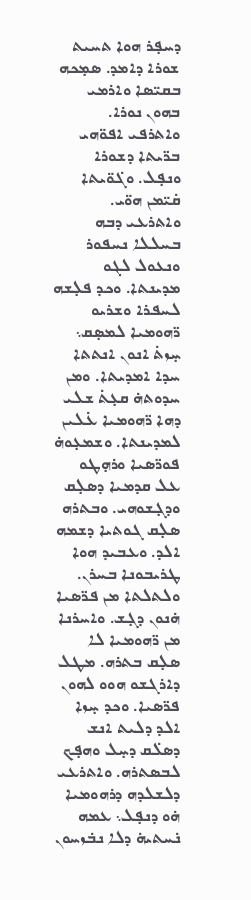ܕܚܦ̣ܪ ܗܘܐ ܬܚܝܬ ܫܘܪܐ ܕܐܡܕ. ܣܡ̣ܟܗ ܒܩܝ̈ܣܐ ܘܐܪܡܝ ܒܗܘܢ ܢܘܪܐ. ܘܐܬܪܦܝ ܐܦܘ̈ܗܝ ܒܪ̈ܝܬܐ ܕܫܘܪܐ ܘܢܦ̣ܠ. ܘܓ̇ܘ̈ܝܬܐ ܩ̇ܝ̈ܡܢ ܗܘ̈ܝ. ܘܐܬܪܥܝ ܕܒܗ ܒܚܠܠܐ ܢܚܦܘܪ ܘܢܥܘܠ ܠܓܘ ܡܕܝܢܬܐ. ܘܟܕ ܦܠ̣ܫܗ ܠܚܦܪܐ ܘܫܪܝܘ ܪ̈ܗܘܡܝܐ ܠܡܣ̣ܩ܆ ܚ̣ܙܬ̇ ܐܢܘܢ ܐܢܬܬܐ ܚܕܐ ܐܡܕܝܬܐ. ܘܡܢ ܚܕܘܬܗ̇ ܩܥ̣ܬ̇ ܫܠܝ ܕܗܐ ܪ̈ܗܘܡܝܐ ܥ̇ܠܝܢ ܠܡܕܝܢܬܐ. ܘܫܡܥ̣ܘܗ̇ ܦܘܪ̈ܣܝܐ ܘܪܗ̣ܛܘ ܥܠ ܩܕܡܝܐ ܕܣܠ̣ܩ ܘܕܓ̣ܫܘܗܝ. ܘܒܬܪܗ ܣܠ̣ܩ ܓܘܬܝܐ ܕܫܡܗ ܐܠܕ. ܘܥܒܝܕ ܗܘܐ ܛܪܝܒܘܢܐ ܒܚܪܢ. ܘܠܬܠܬܐ ܡܢ ܦܪ̈ܣܝܐ ܗ̇ܢܘܢ ܕܓ̣ܫ. ܘܐܚܪܢܐ ܡܢ ܪ̈ܗܘܡܝܐ ܠܐ ܣܠ̣ܩ ܒܬܪܗ. ܡܛܠ ܕܐܪܓܫܘ ܗܘܘ ܠܗܘܢ ܦܪ̈ܣܝܐ. ܘܟܕ ܚ̣ܙܐ ܐܠܕ ܕܠܝܬ ܐܢܫ ܕܣܠ̇ܩ ܕܚ̣ܠ ܘܗܦ̣ܟ ܠܒܣܬܪܗ. ܘܐܬܪܥܝ ܕܠܫܠܕܗ ܕܪܗܘܡܝܐ ܗ̇ܘ ܕܢܦ̣ܠ܆ ܥܡܗ ܢ̇ܚܬܝܗ̇ ܕܠܐ ܢܒ̇ܙܚܘܢ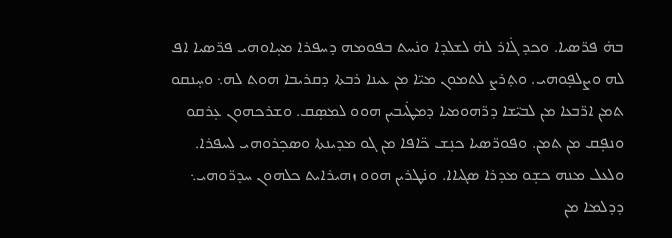ܒܗ̇ ܦܪ̈ܣܝܐ. ܘܟܕ ܓ̇ܐܪ ܠܗ̇ ܠܫܠܕܐ ܘܢ̇ܚܬ ܒܦܘܡܗ ܕܚܦܪܐ ܡܚ̣ܐܘܗܝ ܦܪ̈ܣܝܐ ܐܦ ܠܗ ܘܨܠܦ̣ܘܗܝ. ܘܬ̣ܪܨ ܠܬܡܘܢ ܡܝ̈ܐ ܡܢ ܥܝܢܐ ܪܒܬܐ ܕܩܪܝܒܐ ܗܘܬ ܠܗ܆ ܘܚ̣ܢܩܘ ܬܡܢ ܐܪ̈ܒܥܐ ܡܢ ܠܒܝ̈ܫܐ ܕܪ̈ܗܘܡܝܐ ܕܡܛ̇ܝܒܝܢ ܗܘܘ ܠܡܣ̣ܩ. ܘܫܪܟܗܘܢ ܥ̣ܪܩܘ ܘܢܦ̣ܩ ܡܢ ܬܡܢ. ܘܦܘܪ̈ܣܝܐ ܟܢ̣ܫ ܟ̈ܐܦܐ ܡܢ ܓܘ ܡܕܝܢܬܐ ܘܣܟ̣ܪܘܗܝ ܠܚܦܪܐ. ܘܠܥܠ ܡܢܗ ܟܫ̣ܘ ܡܕܪܐ ܣܓܝܐܐ. ܘܢ̇ܛܪܝܢ ܗܘܘ ܙܗܝܪܐܝܬ ܟܠܗܘܢ ܚܕܪ̈ܘܗܝ܆ ܕܕܠܡܐ ܡܢ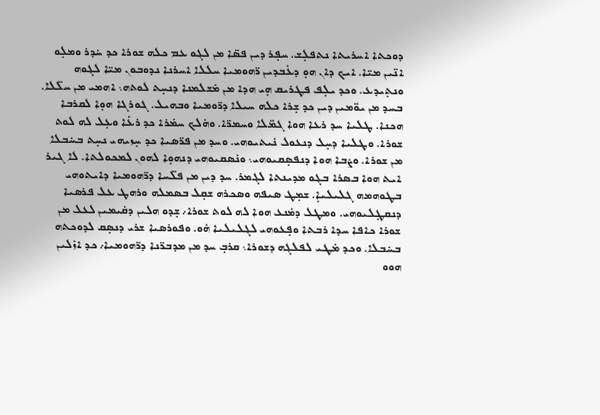ܕܘܟܬܐ ܐܚܪܝܬܐ ܢܬܦܠ̣ܫ. ܚܦ̣ܪ ܕܝܢ ܦܣ̈ܐ ܡܢ ܠܓܘ ܥܡ ܟܠܗ ܫܘܪܐ ܟܕ ܚ̇ܕܪ ܘܡܠ̣ܘ ܐܢ̈ܝܢ ܡܝ̈ܐ. ܐܝܟ ܕܐܢ ܗܘ̣ ܕܥ̇ܒܕܝܢ ܪ̈ܗܘܡܝܐ ܚܠܠܐ ܐܚܪܢܐ ܢܕܘܒܘܢ ܡܝ̈ܐ ܠܓܘܗ ܘܢܬ̣ܝܕܥ. ܘܟܕ ܝܠ̣ܦ ܦܛܪܝܩ ܗ̣ܝ ܗܕܐ ܡܢ ܡ̇ܫܠܡܢܐ ܕܢܚ̣ܬ ܠܘܬܗ܆ ܐܗܡܝ ܡܢ ܚܠ̈ܠܐ.
ܒܚܕ ܡܢ ܝܘ̈ܡܝܢ ܕܝܢ ܟܕ ܫ̣ܪܐ ܟܠܗ ܚܝܠܐ ܕܪ̈ܘܡܝܐ ܘܒܗܝܠ. ܓܘܪܓܐ ܗܘ̣ܐ ܠܩܪܒܐ ܗܟܢܐ. ܛܠܝܐ ܚܕ ܪܥܐ ܗܘܐ ܓܡ̈ܠܐ ܘܚܡܪ̈ܐ. ܘܗ̇ܠܟ ܚܡ̇ܪܐ ܟܕ ܪܥ̇ܐ ܘܥ̣ܠ ܠܗ ܠܘܬ ܫܘܪܐ. ܘܛܠܝܐ ܕܚ̣ܠ ܕܢܥܘܠ ܢ̇ܝܬܝܘܗܝ. ܘܚܕ ܡܢ ܦܪ̈ܣܝܐ ܟܕ ܚ̣ܙܝܗܝ ܢܚ̣ܬ ܒܚ̇ܒܠܐ ܡܢ ܫܘܪܐ. ܘܨ̇ܒܐ ܗܘܐ ܕܢܦܣ̣ܩܝܘܗܝ܆ ܘܢ̇ܣܩܝܘܗܝ ܕܢܗܘ̣ܐ ܠܗܘܢ ܠܡܟܘܠܬܐ. ܠܐ ܓܝܪ ܐܝܬ ܗܘܐ ܒܣܪܐ ܒܓܘ ܡܕܝܢܬܐ ܠܓܡܪ. ܚܕ ܕܝܢ ܡܢ ܦܠ̈ܚܐ ܕܪ̈ܗܘܡܝܐ ܕܐܝܬܘܗܝ ܒܛܘܗܡܗ ܓܠܝܠܝܐ̣. ܫܡ̣ܛ ܣܝܦܗ ܘܣܟܪܗ ܫܩ̣ܠ ܒܣܡܠܗ ܘܪܗܛ ܥܠ ܦܪܣܝܐ ܕܢܩܛ̣ܠܝܘܗܝ. ܘܡܛܠ ܕܡ̇ܢܥ ܗܘܐ ܠܗ ܠܘܬ ܫܘܪܐ܇ ܫ̣ܕܘ ܗܠܝܢ ܕܩ̇ܝܡܝܢ ܠܥܠ ܡܢ ܫܘܪܐ ܟܐܦܐ ܚܕܐ ܪܒܬܐ ܘܦ̣ܥܘܗܝ ܠܓܠܝܠܝܐ ܗ̇ܘ. ܘܦܘܪܣܝܐ ܫܪܝ ܕܢܣ̣ܩ ܠܕܘܟܬܗ ܒܚ̇ܒܠܐ. ܘܟܕ ܡ̇ܛܝ ܠܦܠܓܗ ܕܫܘܪܐ܆ ܩܪܒ̣ ܚܕ ܡܢ ܡܕܒܪ̈ܢܐ ܕܪ̈ܗܘܡܝܐ܇ ܟܕ ܐܙ̇ܠܝܢ ܗܘܘ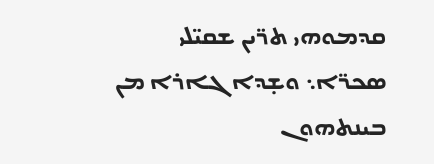ܩܕܡܘܗܝ ܬܪ̈ܝܢ ܫܩܝ̈ܠܝ ܣܟܪ̈ܐ܆ ܘܫ̣ܕܐ ܓܐܪܐ ܡܢ ܒܝܢܬܗܘܢ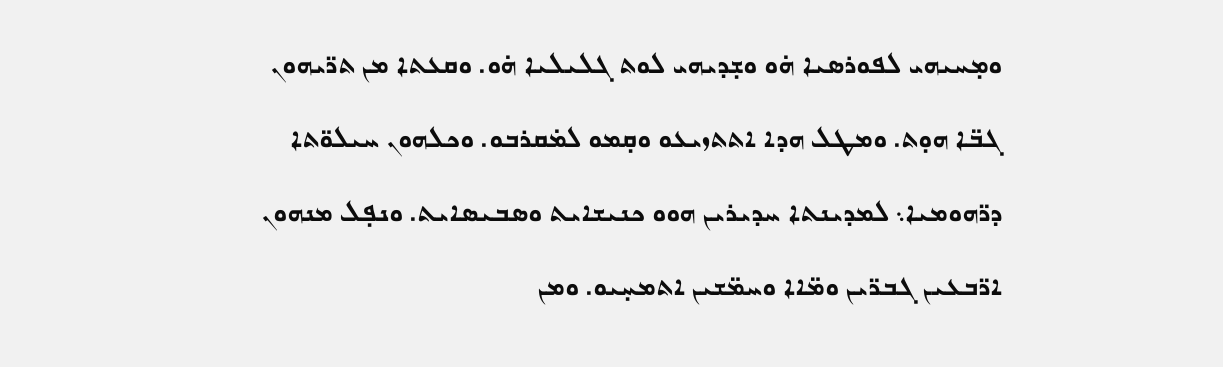ܘܡ̣ܚܝܗܝ ܠܦܘܪܣܝܐ ܗ̇ܘ ܘܫ̣ܕܝܗܝ ܠܘܬ ܓܠܝܠܝܐ ܗ̇ܘ. ܘܩܥܬܐ ܡܢ ܬܪ̈ܝܗܘܢ ܓܒ̈ܐ ܗܘ̣ܬ. ܘܡܛܠ ܗܕܐ ܐܬܬܙܝܥܘ ܘܩ̣ܡܘ ܠܡ̇ܩܪܒܘ. ܘܟܠܗܘܢ ܚܝܠܘ̈ܬܐ ܕܪ̈ܗܘܡܝܐ܆ ܠܡܕܝܢܬܐ ܚܕܝܪܝܢ ܗܘܘ ܟܢܝܫܐܝܬ ܘܣܒܝܣܐܝܬ. ܘܢܦ̣ܠ ܡܢܗܘܢ ܐܪ̈ܒܥܝܢ ܓܒܪ̈ܝܢ ܘܡ̈ܐܐ ܘܚܡ̈ܫܝܢ ܐܬܡܚ̣ܝܘ. ܘܡܢ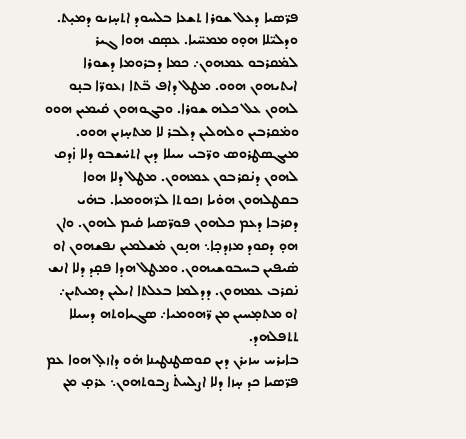ܦܪ̈ܣܝܐ ܕܥܠ ܫܘܪܐ ܬܫܥܐ ܒܠܚܘܕ ܐܬܚ̣ܙܝܘ ܕܡܝ̣ܬ. ܘܕܠܝ̈ܠܐ ܗܘ̣ܘ ܡܡܚ̈ܝܐ. ܥܣ̣ܩ ܗܘܐ ܓܝܪ ܠܡ̇ܩܪܒܘ ܥܡܗܘܢ܇ ܟܡܐ ܕܒܪܘܡܐ ܕܫܘܪܐ ܐܝܬܝܗܘܢ ܗܘܘ. ܡܛܠ ܕܐܦ ܒ̈ܬܐ ܙܥܘܪ̈ܐ ܒܢ̣ܘ ܠܗܘܢ ܥܠ ܟܠܗ ܫܘܪܐ. ܘܒܓܘܗܘܢ ܩ̇ܝܡܝܢ ܗܘܘ ܘܡ̇ܩܪܒܝܢ ܘܠܗܠܝܢ ܕܠܒܪ ܠܐ ܡܬܚ̣ܙܝܢ ܗܘܘ.
ܡܝܓܣܛܪܘܣ ܘܪ̈ܒܝ ܚܝܠܐ ܕܝܢ ܐܬܚ̇ܫܒܘ ܕܠܐ ܙ̇ܕܩ ܠܗܘܢ ܕܢ̇ܩܪܒܘܢ ܥܡܗܘܢ. ܡܛܠ ܕܠܐ ܗܘܐ ܒܩܛܠܗܘܢ ܗܘ̇ܝܐ ܙܟܘܬܐ ܠܪ̈ܗܘܡܝܐ. ܒܗ̇ܝ ܕܩܪܒܐ ܕܥܡ ܟܠܗܘܢ ܦܘܪ̈ܣܝܐ ܩ̇ܝܡ ܠܗܘܢ. ܘܐܢ ܗܘ̣ ܕܩܘܕ ܡܙܕܟ̣ܐ܆ ܗܢ̣ܘܢ ܡ̇ܫܠܡܝܢ ܢܦܫܗܘܢ ܐܘ ܣ̇ܝܦܝܢ ܒܚܒܘܫܝܗܘܢ. ܘܡܛܠ ܗܕܐ ܦܩ̣ܕ ܕܠܐ ܐܢܫ ܢ̇ܩܪܒ ܥܡܗܘܢ. ܕܕܠܡܐ ܒܥܠܬܐ ܐܝܠܝܢ ܕܡܝܬܝܢ܇ ܐܘ ܡܬܡ̣ܚܝܢ ܡܢ ܪ̈ܗܘܡܝܐ܇ ܣܓܝܐܘܬܗ ܕܚܝܠܐ ܬܬܦܠܗܕ.
ܒܐܝܪܚ ܚܙܝܪܢ ܕܝܢ ܩܘܣܛܢܛܝܢܐ ܗ̇ܘ ܕܐܙܠ̣ ܗܘܐ ܥܡ ܦܪ̈ܣܝܐ ܟܕ ܚ̣ܙܐ ܕܠܐ ܐܨܠܚܬ̇ ܨܒܘܬܗܘܢ܆ ܥܪܩ̣ ܡܢ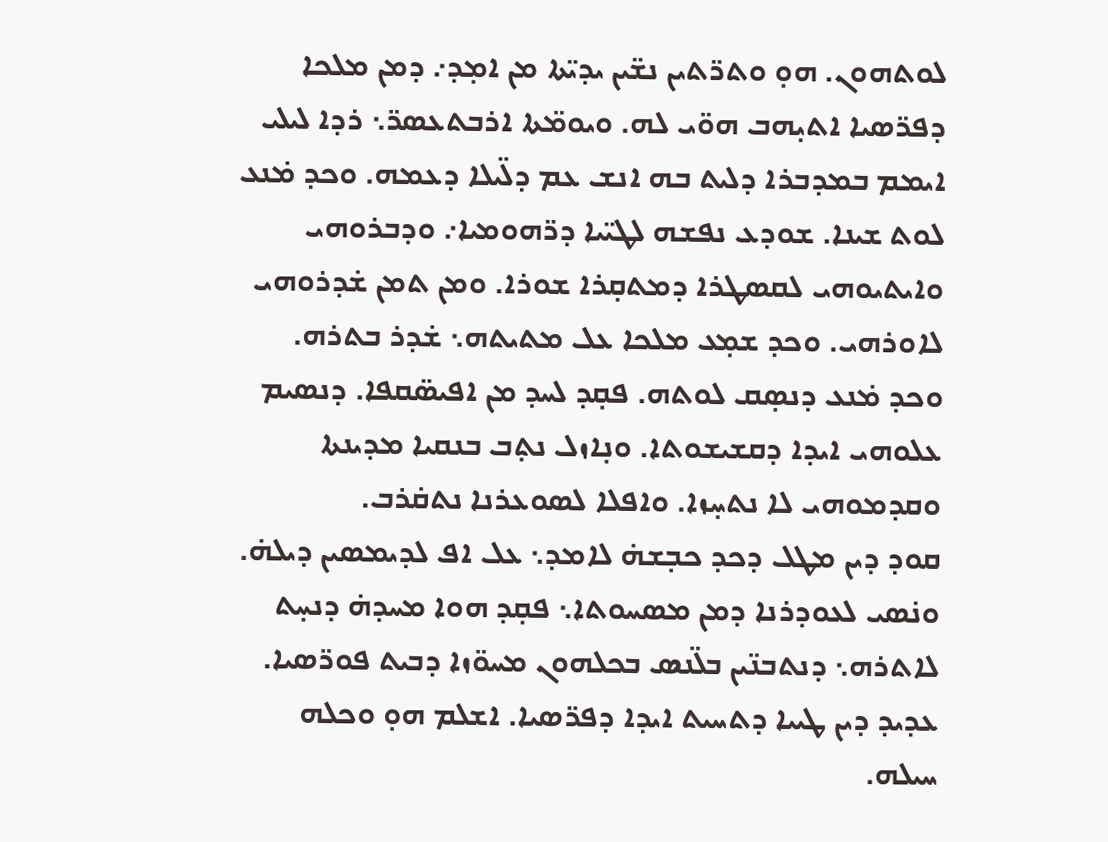ܠܘܬܗܘܢ. ܗܘ̣ ܘܬܪ̈ܬܝܢ ܢܫ̈ܝܢ ܝܕܝ̈ܬܐ ܡܢ ܐܡ̣ܕ܇ ܕܡܢ ܡܠܟܐ ܕܦܪ̈ܣܝܐ ܐܬܝ̣ܗܒ ܗܘ̈ܝ ܠܗ. ܘܝܘܡ̈ܬܐ ܐܪܒܬܥܣܪ̈܆ ܪܕܐ ܠܝܠܝ ܐܝܡܡ ܒܡܕܒܪܐ ܕܠܝܬ ܒܗ ܐܢܫ ܥܡ ܕܠ̈ܝܠܐ ܕܥܡܗ. ܘܟܕ ܡ̇ܢܥ ܠܘܬ ܫܝܢܐ. ܫܘܕܥ ܢܦܫܗ ܠܛܝ̈ܝܐ ܕܪ̈ܗܘܡܝܐ܇ ܘܕܒܪܘܗܝ ܘܐܝܬܝܘܗܝ ܠܩܣܛܪܐ ܕܡܬܩ̣ܪܐ ܫܘܪܐ. ܘܡܢ ܬܡܢ ܫ̇ܕܪܘܗܝ ܠܐܘܪܗܝ. ܘܟܕ ܫܡ̣ܥ ܡܠܟܐ ܥܠ ܡܬܝܬܗ܆ ܫ̇ܕܪ ܒܬܪܗ. ܘܟܕ ܡ̇ܢܥ ܕܢܣ̣ܩ ܠܘܬܗ. ܦܩ̣ܕ ܠܚܕ ܡܢ ܐܦܝܣ̈ܩܦܐ. ܕܢܣܝܡ ܥܠܘܗܝ ܐܝܕܐ ܕܩܫܝܫܘܬܐ. ܘܢ̣ܐܙܠ ܢܬ̣ܒ ܒܢܩܝܐ ܡܕܝܢܬܐ ܘܩܕܡܘܗܝ ܠܐ ܢܬܚ̣ܙܐ. ܘܐܦܠܐ ܠܣܘܥܪܢܐ ܢܬܩ̇ܪܒ.
ܩܘܕ ܕܝܢ ܡܛܠ ܕܟܕ ܟܒ̣ܫܗ̇ ܠܐܡܕ܆ ܥܠ ܐܦ ܠܕܝܡܣܝܢ ܕܝܠܗ̇. ܘܢ̇ܣܝ ܠܥܘܕܪܢܐ ܕܡܢ ܡܣܚܘܬܐ܆ ܦܩ̣ܕ ܗܘܐ ܡܚܕܗ̇ ܕܢܚ̣ܬ ܠܐܬܪܗ܆ ܕܢܬܒܢ̈ܝܢ ܒܠ̈ܢܣ ܒܟܠܗܘܢ ܡܚܘ̈ܙܐ ܕܒܝܬ ܦܘܪ̈ܣܝܐ. ܥܕܝܕ ܕܝܢ ܛܝܝܐ ܕܬܚܝܬ ܐܝܕܐ ܕܦܪ̈ܣܝܐ. ܐܫܠܡ ܗܘ̣ ܘܟܠܗ ܚܝܠܗ.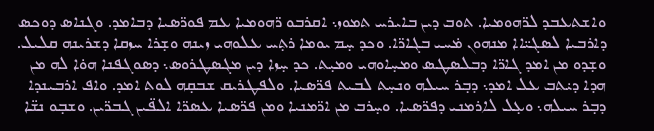ܘܐܫܬܥܒܕ ܠܪ̈ܗܘܡܝܐ. ܬܘܒ ܕܝܢ ܒܐܝܪܚ ܬܡܘܙ܆ ܐܩܪܒܘ ܪ̈ܗܘܡܝܐ ܥܡ ܦܘܪ̈ܣܝܐ ܕܒܐܡܕ. ܘܓܢܐܣ ܕܘܟܣ ܕܐܪܒܝܐ ܠܣܓܝ̈ܐܐ ܡܢܗܘܢ ܡ̇ܚܝ ܒܓܐܪ̈ܐ. ܘܟܕ ܚ̣ܡ ܝܘܡܐ ܪܬ̣ܚ ܥܠܘܗܝ ܙܝܢܗ ܘܫ̣ܪܐ ܚܙܩܐ ܕܫܪܝܢܗ ܩܠܝܠ. ܘܫ̣ܕܘ ܡܢ ܐܡܕ ܓܐܪ̈ܐ ܕܒܠܣܛܣ ܘܡܚ̣ܐܘܗܝ ܘܡܝ̣ܬ. ܟܕ ܚ̣ܙܐ ܕܝܢ ܡܓܣܛܪܘܣ܆ ܕܣܘܓܦܢܐ ܗܘ̇ܐ ܠܗ ܡܢ ܗܕܐ ܕܝ̇ܬܒ ܥܠ ܐܡܕ܆ ܕܒ̣ܪ ܚܝܠܗ ܘܢܚ̣ܬ ܠܒܝܬ ܦܪ̈ܣܝܐ. ܘܠܦܛܪܝܩ ܫܒܩ̣ܗ ܠܘܬ ܐܡܕ. ܘܐܦ ܐܪܒܝܢܕܐ ܕܒ̣ܪ ܚܝܠܗ܆ ܘܥ̣ܠ ܠܐܪܡܢܝ ܕܦܪ̈ܣܝܐ. ܘܚ̣ܪܒ ܡܢ ܐܪ̈ܡܢܝܐ ܘܡܢ ܦܪ̈ܣܝܐ ܥܣܪ̈ܐ ܐܠܦ̈ܝܢ ܓܒܪ̈ܝܢ. ܘܫܒ̣ܘ ܢܫ̈ܐ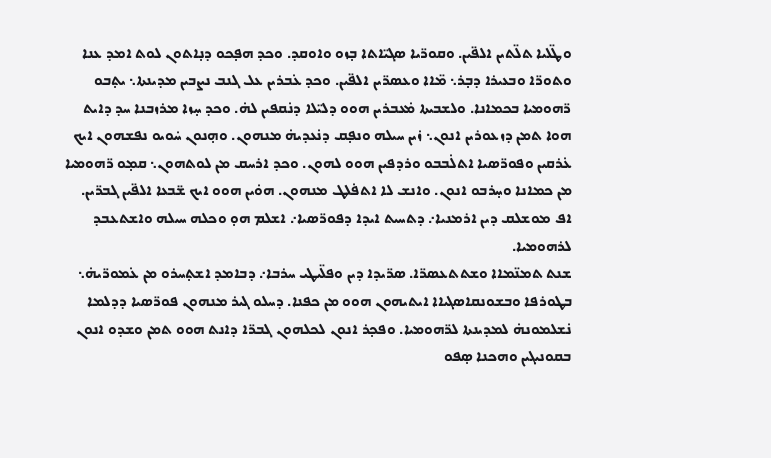ܘܛ̈ܠܝܐ ܬܠ̈ܬܝܢ ܐܠܦ̈ܝܢ. ܘܩܘܪ̈ܝܐ ܣܓܝ̈ܐܬܐ ܒ̣ܙܘ ܘܐܘܩܕ. ܘܟܕ ܗܦ̣ܟܘ ܕܢ̣ܐܬܘܢ ܠܘܬ ܐܡܕ ܥܢܐ ܘܬܘܪ̈ܐ ܘܒܥܝܪܐ ܕܒ̣ܪ܆ ܡ̈ܐܐ ܘܥܣܪ̈ܝܢ ܐܠܦ̈ܝܢ. ܘܟܕ ܥ̇ܒܪܝܢ ܥܠ ܓܢܒ ܢܨܒܝܢ ܡܕܝܢܬܐ܆ ܝܬ̣ܒܘ ܪ̈ܗܘܡܝܐ ܒܟܡܐܢܐ. ܘܠܫܒܝܬܐ ܡ̇ܥܒܪܝܢ ܗܘܘ ܕܠܝ̈ܠܐ ܕܢ̇ܩܦܝܢ ܠܗ̇. ܘܟܕ ܚ̣ܙܐ ܡܪܙܒܢܐ ܚܕ ܕܐܝܬ ܗܘܐ ܬܡܢ ܕܙܥܘܪܝܢ ܐܢܘܢ܆ ܙ̇ܝܢ ܚܝܠܗ ܘܢܦ̣ܩ ܕܢ̇ܥܕܝܗ̇ ܡܢܗܘܢ. ܘܗ̣ܢܘܢ ܚ̇ܘܝܘ ܢܦܫܗܘܢ ܐܝܟ ܥ̇ܪܩܝܢ ܘܦܘܪ̈ܣܝܐ ܐܬܠ̇ܒܒܘ ܘܪܕܦܝܢ ܗܘܘ ܠܗܘܢ. ܘܟܕ ܐܪܚܩ ܡܢ ܠܘܬܗܘܢ܆ ܩܡ̣ܘ ܪ̈ܗܘܡܝܐ ܡܢ ܟܡܐܢܐ ܘܚ̣ܪܒܘ ܐܢܘܢ. ܘܐܢܫ ܠܐ ܐܬܦ̇ܠܛ ܡܢܗܘܢ. ܗܘ̇ܝܢ ܗܘܘ ܐܝܟ ܫ̈ܒܥܐ ܐܠܦ̈ܝܢ ܓܒܪ̈ܝܢ. ܐܦ ܡܘܫܠܩ ܕܝܢ ܐܪܡܢܝܐ܇ ܕܬܚܝܬ ܐܝܕܐ ܕܦܘܪ̈ܣܝܐ܇ ܐܫܠܡ ܗܘ̣ ܘܟܠܗ ܚܝܠܗ ܘܐܫܬܥܒܕ ܠܪܗܘܡܝܐ.
ܫܢܬ ܬܡܢ̈ܡܐܐ ܘܫܬܬܥܣܪ̈ܐ. ܣܪ̈ܝܕܐ ܕܝܢ ܘܦܠ̈ܝܛܝ ܚܪܒܐ܇ ܕܒܐܡܕ ܐܫܬ̣ܚܪܘ ܡܢ ܥ̇ܡܘܪ̈ܝܗ̇܆ ܒܛܘܪܦܐ ܘܒܫܘܢܩܐܣܓܝܐܐ ܐܝܬܝܗܘܢ ܗܘܘ ܡܢ ܟܦܢܐ. ܕܚܠܘ ܓܝܪ ܡܢܗܘܢ ܦܘܪ̈ܣܝܐ ܕܕܠܡܐ ܢ̇ܫܠܡܘܢܗ̇ ܠܡܕܝܢܬܐ ܠܪ̈ܗܘܡܝܐ. ܘܦܟ̣ܪ ܐܢܘܢ ܠܟܠܗܘܢ ܓܒܪ̈ܐ ܕܐܢܬ ܗܘܘ ܬܡܢ ܘܫܕܘ ܐܢܘܢ ܒܩܘܢܝܓܝܢ ܘܗܟܢܐ ܣ̣ܦܘ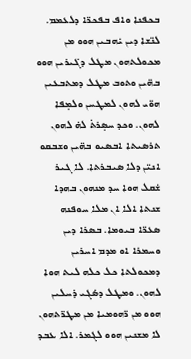ܒܟܦܢܐ ܘܐܦ ܒܦܟܪ̈ܐ ܕܠܥܡܡ. ܠܢ̈ܫܐ ܕܝܢ ܝ̇ܗܒܝܢ ܗܘܘ ܡܢ ܡܟܘܠܬܗܘܢ ܡܛܠ ܕܓ̇ܝܪܝܢ ܗܘܘ ܒܗ̈ܝܢ ܘܬܘܒ ܡܛܠ ܕܡܬܒܥܝܢ ܗܘ̈ܝ ܠܗܘܢ ܠܡܛܚܢ ܘܠܡ̣ܦܐ ܠܗܘܢ. ܘܟܕ ܚܣ̣ܪܬ̇ ܠܗ̇ ܠܗܘܢ ܬܪܣܝܬܐ ܐܒܣܝܘ ܒܗ̈ܝܢ ܘܫܒܩܘ ܐܢܝ̈ܢ ܕܠܐ ܣܝܒܪܬܐ. ܠܐ ܓܝܪ ܫ̇ܩܠ ܗܘܐ ܚܕ ܡܢܗܘܢ ܒܗܕܐ ܫܢܬܐ ܐܠܐ ܐܢ ܡܠܐ ܚܘܦܢܗ ܣܥܪ̈ܐ ܒܝܘܡܐ. ܒܣܪܐ ܕܝܢ ܘܚܡܪܐ ܐܘ ܡܕܡ ܐܚܪܝܢ ܕܡܟܘܠܬܐ ܟܠ ܟܠܗ ܠܝܬ ܗܘܐ ܠܗܘܢ. ܘܡܛܠ ܕܣ̇ܓܝ ܕ̇ܚܠܝܢ ܗܘܘ ܡܢ ܪ̈ܗܘܡܝܐ ܡܢ ܡܛܪ̈ܬܗܘܢ ܠܐ ܡܫܢܝܢ ܗܘܘ ܠܓܡܪ. ܐܠܐ ܥܒܕ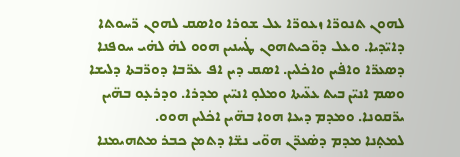ܠܗܘܢ ܬܢܘܪ̈ܐ ܙܥܘܪ̈ܐ ܥܠ ܫܘܪܐ ܘܐܣܩ ܠܗܘܢ ܪ̈ܚܘܬܐ ܕܐܝ̈ܕܝܐ. ܘܥܠ ܕܘ̈ܟܝܬܗܘܢ ܛ̇ܚܢܝܢ ܗܘܘ ܠܗ̇ ܠܗ̇ܝ ܚܘܦܢܐ ܕܣܥܪ̈ܐ ܘܐܦ̇ܝܢ ܘܐܟ̇ܠܝܢ. ܐܣܩ ܕܝܢ ܐܦ ܥܪ̈ܒܐ ܕܘܪ̈ܒܬܐ ܕܠܝܫܐ ܘܣܡ ܐܢܝ̈ܢ ܒܝܬ ܥܥ̈ܝܬܐ ܘܡܠܘ̣ ܐܢܝ̈ܝܢ ܡܕܪܐ. ܘܕܪܥ̣ܘ ܒܗ̈ܝܢ ܝܪ̈ܩܘܢܐ. ܘܡܕܡ ܕܝܥܐ ܗܘܐ ܒܗ̈ܝܢ ܐܟ̇ܠܝܢ ܗܘܘ.
ܠܡܬ̣ܢܐ ܡܕܡ ܕܣ̇ܥܪ̈ܢ ܗܘ̈ܝ ܢܫ̈ܐ ܕܬܡܢ ܟܒܪ ܡܬܗܝܡܢܐ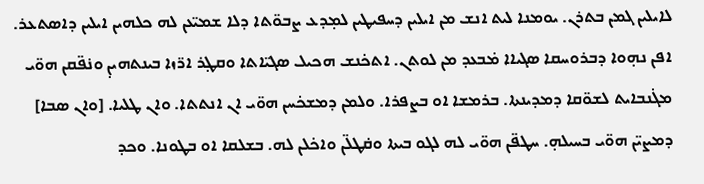ܠܐܝܠܝܢ ܓܡܢ ܒܬܪܢ. ܝܘܡܢܐ ܠܝܬ ܐܢܫ ܡܢ ܐܝܠܝܢ ܕܚܦܝܛܝܢ ܠܡ̣ܕܥ ܨܒܘ̈ܬܐ ܕܠܐ ܫܡܝ̈ܥܢ ܠܗ ܟܠܗܝܢ ܐܝܠܝܢ ܕܐܣܬܥܪ. ܐܦܢ ܢܗ̣ܘܐ ܕܒܪܘܚܩܐ ܣܓܝܐܐ ܡ̇ܒܥܕ ܡܢ ܠܘܬܢ. ܐܬܟ̇ܢܫ ܗܟܝܠ ܣܓܝ̈ܐܬܐ ܘܩܛ̣ܪ ܐܪ̈ܙܐ ܒܝܢܬܗܝܢ̣ ܘܢ̇ܦ̈ܩܢ ܗܘ̈ܝ ܡܓ̇ܢܒܐܝܬ ܠܫܘ̈ܩܐ ܕܡܕܝܢܬܐ. ܒܪܡܫܐ ܐܘ ܒܨܦܪܐ. ܘܠܡܢ ܕܡܫܟ̇ܚܢ ܗܘ̈ܝ ܐܢ ܐܢܬܬܐ. ܘܐܢ ܛܠܝܐ. [ܘܐܢ ܣܒܐ] ܕܡܨܝ̈ܢ ܗܘ̈ܝ ܒܚܝܠܗ̣. ܚܛܦ̈ܢ ܗܘ̈ܝ ܠܗ ܠܓܘ ܒܝܬܐ ܘܩ̇ܛܠ̈ܢ ܘܐܟ̇ܠܢ ܠܗ. ܒܫܠܩܐ ܐܘ ܒܛܘܢܐ. ܘܟܕ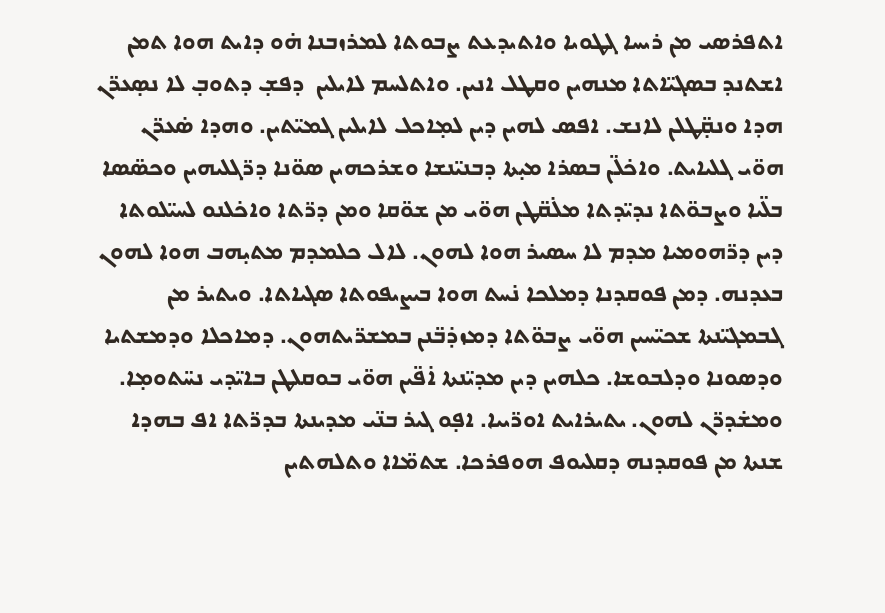ܐܬܦܪܣܝ ܡܢ ܪܝܚܐ ܓܛܘܝܐ ܘܐܬܝܕܥܬ ܨܒܘܬܐ ܠܡܪܙܒܢܐ ܗ̇ܘ ܕܐܝܬ ܗܘܐ ܬܡܢ ܐܫܬܢܕ ܒܣܓܝ̈ܐܬܐ ܡܢܗܝܢ ܘܩܛܠ ܐܢܝܢ. ܘܐܬܠܚܡ ܠܐܝܠܝܢ  ܕܦܫ̣ ܕܬܘܒ̣ ܠܐ ܢܣ̣ܥܪ̈ܢ ܗܕܐ ܘܢܩ̣̈ܛܠܢ ܠܐܢܫ. ܐܦܣ ܠܗܝܢ ܕܝܢ ܠܡ̣ܐܟܠ ܠܐܝܠܝܢ ܓܡܝ̈ܬܝܢ. ܘܗܕܐ ܣ̇ܥܪ̈ܢ ܗܘ̈ܝ ܓܠܝܐܝܬ. ܘܐܟ̇ܠ̈ܢ ܒܣܪܐ ܡܝ̣ܬܐ ܕܒܢܝ̈ܢܫܐ ܘܫܪܟܗܝܢ ܣܘ̈ܢܐ ܕܪ̈ܓܠܝܗܝܢ ܘܟܣ̈ܣܐ ܒܠ̈ܝܐ ܘܨܒܘ̈ܬܐ ܢܕܝ̈ܕܬܐ ܡܠ̇ܩ̈ܛܢ ܗܘ̈ܝ ܡܢ ܫܘ̈ܩܐ ܘܡܢ ܕܪ̈ܬܐ ܘܐܟ̇ܠܢܘ ܠܚܝ̈ܠܘܬܐ ܕܝܢ ܕܪ̈ܗܘܡܝܐ ܡܕܡ ܠܐ ܚܣܝܪ ܗܘܐ ܠܗܘܢ. ܠܐܠ ܟܠܡܕܡ ܡܬܝ̣ܗܒ ܗܘܐ ܠܗܘܢ ܒܥܕܢܗ. ܕܡܢ ܦܘܩܕܢܐ ܕܡܠܟܐ ܢ̇ܚܬ ܗܘܐ ܒܝܨܝܦܘܬܐ ܣܓܝܐܬܐ. ܘܝܬܝܪ ܡܢ ܓܒܡܓܝ̈ܢܬܐ ܫܟܝ̈ܚܝܢ ܗܘ̈ܝ ܨܒܘ̈ܬܐ ܕܡܙܕ̇ܒ̈ܢܢ ܒܡܫܪ̈ܝܬܗܘܢ. ܕܡܐܟܠܐ ܘܕܡܫܬܝܐ ܘܕܣܘܢܐ ܘܕܠܒܘܫܐ. ܟܠܗܝܢ ܕܝܢ ܡܕܝ̈ܢܬܐ ܐ̇ܦ̈ܝܢ ܗܘ̈ܝ ܒܘܩܠܛܢ ܒܐܝ̈ܕܝ ܢܚ̈ܬܘܡ̣ܐ. ܘܡܫ̇ܕܪ̈ܢ ܠܗܘܢ. ܝܬܝܪܐܝܬ ܐܘܪ̈ܝܝܐ. ܐܦ̣ܘ ܓܝܪ ܒܢ̈ܝ ܡܕܝܢܬܐ ܒܕܪ̈ܬܐ ܐܦ ܒܗܕܐ ܫܢܬܐ ܡܢ ܦܘܩܕܢܗ ܕܩܠܝܘܦ ܗܘܦܪܟܐ. ܫܬܡ̈ܐܐ ܘܬܠܗܬܝܢ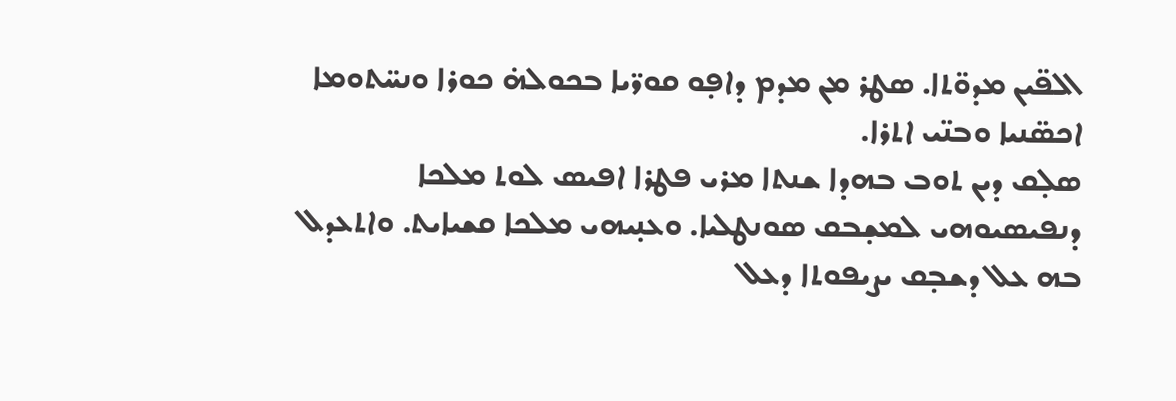ܐܠܦ̈ܝܢ ܡܕܘ̈ܬܐ. ܣܛܪ ܡܢ ܡܕܡ ܕܐܦ̣ܘ ܩܘܪ̈ܝܐ ܒܟܘܠܗ̇ ܟܘܪܐ ܘܢܚ̈ܬܘܡܐ ܐܟܣ̈ܢܝܐ ܘܒܢ̈ܝ ܐܬܪܐ.
ܣܠ̣ܩ ܕܝܢ ܬܘܒ ܒܗܕܐ ܫܢܬܐ ܡܪܝ ܦܛܪܐ ܐܦܝܣ ܠܘܬ ܡܠܟܐ ܕܢܦܝܣܝܘܗܝ ܠܡܫ̣ܒܩ ܣܘܢܛܠܝܐ. ܘܥܢ̣ܝܗܝ ܡܠܟܐ ܩܫܝܐܝܬ. ܘܐܬܥܕܠ ܒܗ ܥܠ ܕܫܒ̣ܩ ܝܨܝܦܘܬܐ ܕܥܠ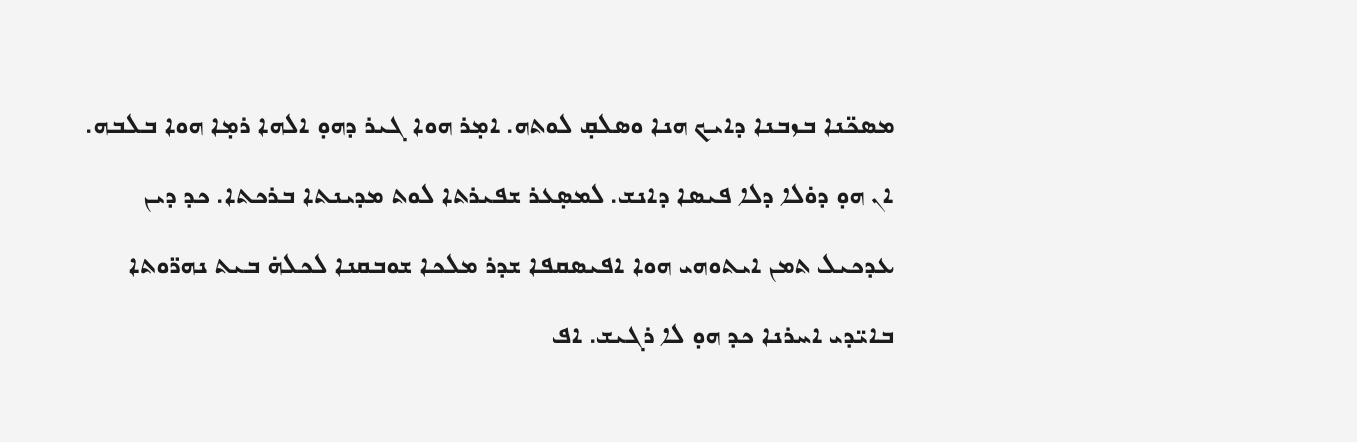ܡܣܟ̈ܢܐ ܒܙܒܢܐ ܕܐܝܟ ܗܢܐ ܘܣܠܩ̣ ܠܘܬܗ. ܐܡ̣ܪ ܗܘܐ ܓܝܪ ܕܗܘ̣ ܐܠܗܐ ܪܡ̣ܐ ܗܘܐ ܒܠܒܗ. ܐܢ ܗܘ̣ ܕܘ̇ܠܐ ܕܠܐ ܦܝܣܐ ܕܐܢܫ. ܠܡܣ̣ܥܪ ܫܦܝܪܬܐ ܠܘܬ ܡܕܝܢܬܐ ܒܪܟܬܐ. ܟܕ ܕܝܢ ܥܕܟܝܠ ܬܡܢ ܐܝܬܘܗܝ ܗܘܐ ܐܦܝܣܩܦܐ ܫܕܪ ܡܠܟܐ ܫܘܒܩܢܐ ܠܟܠܗ̇ ܒܝܬ ܢܗܪ̈ܘܬܐ ܒܐܝ̈ܕܝ ܐܚܪܢܐ ܟܕ ܗܘ̣ ܠܐ ܪܓܝܫ. ܐܦ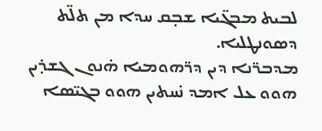ܠܒܝܬ ܡܒܓ̈ܝܐ ܫܒ̣ܩ ܚܕܐ ܡܢ ܬܠ̈ܬ ܕܣܘܢܛܠܝܐ.
ܡܕܒܪ̈ܢܐ ܕܝܢ ܕܪ̈ܗܘܡܝܐ ܗ̇ܢܘܢ ܓܫܪ̣ܝܢ ܗܘܘ ܥܠ ܐܡܕ ܢ̇ܚܬܝܢ ܗܘܘ ܒܓܝ̈ܣܐ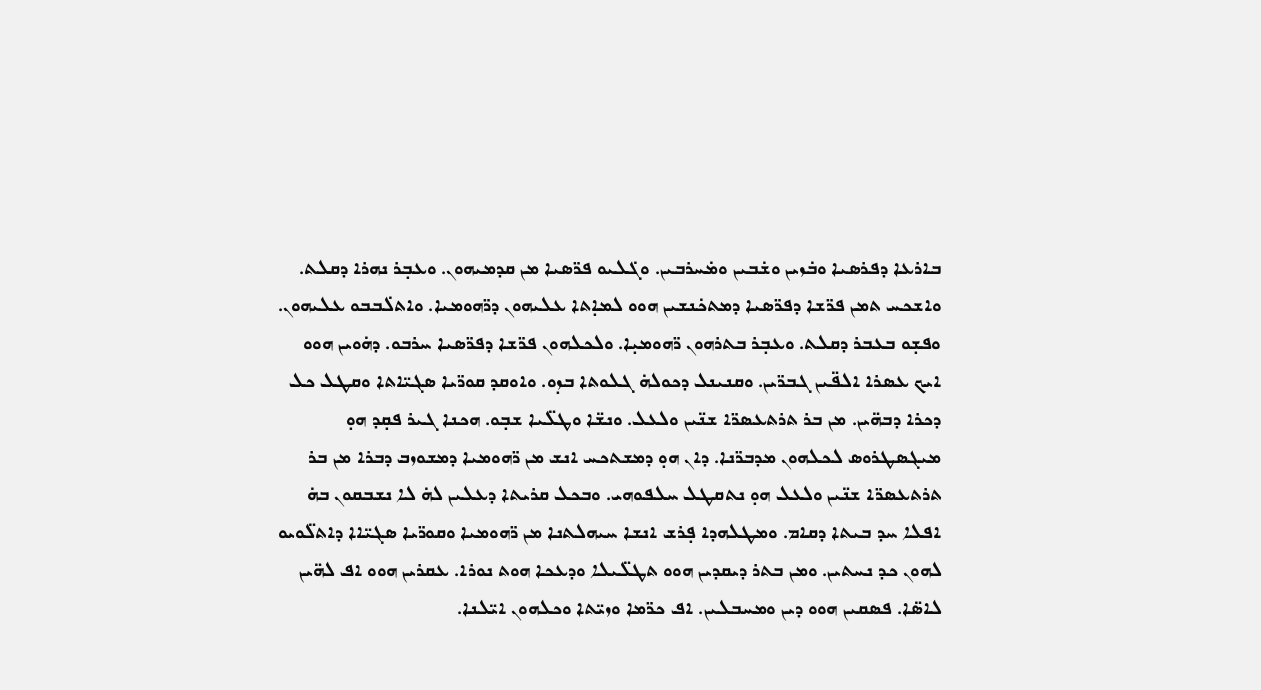ܒܐܪܥܐ ܕܦܪܣܝܐ ܘܒ̇ܙܝܢ ܘܫ̇ܒܝܢ ܘܡ̇ܚܪܒܝܢ. ܘܓ̇ܠܝܘ ܦܪ̈ܣܝܐ ܡܢ ܩܕܡܝܗܘܢ. ܘܥܒ̣ܪ ܢܗܪܐ ܕܩܠܬ. ܘܐܫܟܚ ܬܡܢ ܦܪ̈ܫܐ ܕܦܪ̈ܣܝܐ ܕܡܬܟ̇ܢܫܝܢ ܗܘܘ ܠܡܐ̣ܬܐ ܥܠܝܗܘܢ ܕܪ̈ܗܘܡܝܐ. ܘܐܬܠ̇ܒܒܘ ܥܠܝܗܘܢ. ܘܦܫ̣ܘ ܒܥܒܪ ܕܩܠܬ. ܘܥܒ̣ܪ ܒܬܪܗܘܢ ܪ̈ܗܘܡܝ̣ܐ. ܘܠܟܠܗܘܢ ܦܪ̈ܫܐ ܕܦܪ̈ܣܝܐ ܚܪܒܘ. ܕܗ̇ܘܝܢ ܗܘܘ ܐܝܟ ܥܣܪܐ ܐܠܦ̈ܝܢ ܓܒܪ̈ܝܢ. ܘܩܢܝܢܠ ܕܟܘܠܗ̇ ܓܠܘܬܐ ܒܙ̣ܘ. ܘܐܘܩܕ ܩܘܪ̈ܝܐ ܣܓܝ̈ܐܬܐ ܘܩܛܠ ܟܠ ܕܟܪܐ ܕܒܗ̈ܝܢ. ܡܢ ܒܪ ܬܪܬܥܣܪ̈ܐ ܫܢ̈ܝܢ ܘܠܥܠ. ܘܢܫ̈ܐ ܘܛܠ̈ܝܐ ܫܒ̣ܘ. ܗܟܢܐ ܓܝܪ ܦܩ̣ܕ ܗܘ̣ ܡܝܓܣܛܪܘܣ ܠܟܠܗܘܢ ܡܕܒܪ̈ܢܐ. ܕܐܢ ܗܘ̣ ܕܡܫܬܟܚ ܐܢܫ ܡܢ ܪ̈ܗܘܡܝܐ ܕܡܫܘܙܒ ܕܒܪܐ ܡܢ ܒܪ ܬܪܬܥܣܪ̈ܐ ܫܢ̈ܝܢ ܘܠܥܠ ܗܘ̣ ܢܬܩܛܠ ܚܠܦܘܗܝ. ܘܒܟܠ ܩܪܝܬܐ ܕܥܠܝܢ ܠܗ̇ ܠܐ ܢܫܒܩܘܢ ܒܗ̇ ܐܦܠܐ ܚܕ ܒܝܬܐ ܕܩܐܡ. ܘܡܛܠܗܕܐ ܦ̣ܪܫ ܐܢܫܐ ܚܝܗܠܬܢܐ ܡܢ ܪ̈ܗܘܡܝܐ ܘܩܘܪ̈ܝܐ ܣܓܝ̈ܐܐ ܕܐܬܠ̈ܘܝܘ ܠܗܘܢ ܟܕ ܢܚܬܝܢ. ܘܡܢ ܒܬܪ ܕܝܩܕܝܢ ܗܘܘ ܬܛܠ̈ܝܠܐ ܘܕܥܟܐ ܗܘܬ ܢܘܪܐ. ܥܩܪܝܢ ܗܘܘ ܐܦ ܠܗ̈ܝܢ ܠܐܣ̈ܐ. ܦܣܩܝܢ ܗܘܘ ܕܝܢ ܘܡܚܒܠܝܢ. ܐܦ ܟܪ̈ܡܐ ܘܙܝ̈ܬܐ ܘܟܠܗܘܢ ܐܝ̈ܠܢܐ.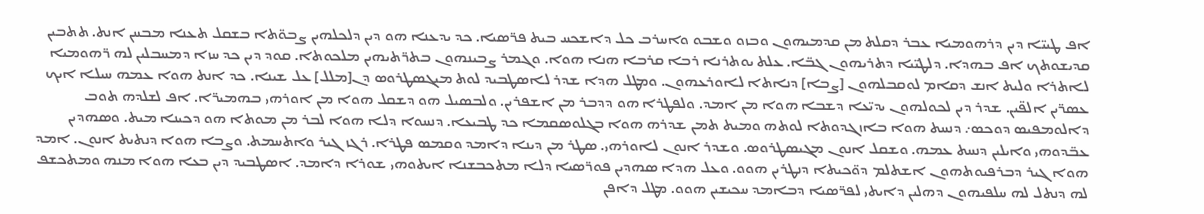ܐܦ ܛܝܝ̈ܐ ܕܝܢ ܕܪܗܘܡܝܐ ܥܒܪ ܕܩܠܬ ܡܢ ܩܕܡܝܗܘܢ ܘܒܙܘ ܘܫܒܘ ܘܐܚܪܒ ܟܠ ܕܐܫܟܚ ܒܝܬ ܦܪ̈ܣܝܐ. ܟܕ ܝܕܥܢܐ ܗܘ ܕܝܢ ܕܠܟܠܗܝܢ ܨܒܘ̈ܬܐ ܒܫܩܠ ܬܥܢܐ ܡܒܚܢ ܐܢܬ. ܬܬܒܝܢ ܩܕܝܫܘܬܟ ܐܦ ܒܗܕܐ. ܕܠܛܝ̈ܝܐ ܕܬܪܝܗܘܢ ܓܒ̈ܐ. ܥܠܬ ܝܘܬܪܢܐ ܪܒܐ ܩܪܒܐ ܗܢܐ ܗܘܐ. ܘܓܡܪ ܨܒܝܢܗܘܢ ܒܬܪ̈ܬܝܗܝܢ ܡܠܟܘܬܐ. ܩܘܕ ܕܝܢ ܟܕ ܚܙܐ ܕܡܚܒܠܝܢ ܠܗ ܪ̈ܗܘܡܝܐ ܠܐܬܪܐ ܘܠܝܬ ܐܢܫ ܕܩܐܡ ܠܘܩܒܠܗܘܢ [ܨܒܐ] ܕܢܐܬܐ ܠܐܘܪܥܗܘܢ. ܘܡܛܠ ܗܕܐ ܫܕܪ ܠܐܣܛܒܝܕ ܠܘܬ ܡܝܓܣܛܪܘܣ ܕܢ[ܡܠܠ] ܥܠ ܫܝܢܐ. ܟܕ ܐܢܬ ܗܘܐ ܥܡܗ ܚܝܠܐ ܐܝܟ ܥܣܪ̈ܝܢ ܐܠܦ̈ܝܢ. ܫܕܪ ܕܝܢ ܠܟܘܠܗܘܢ ܝܕܝ̈ܥܐ ܕܫܒܐ ܗܘܐ ܡܢ ܐܡܕ. ܘܠܦܛܪܐ ܗܘ ܕܕܒܪ ܡܢ ܐܫܦܪܝܢ. ܘܠܒܣܝܠ ܗܘ ܕܫܩܠ ܗܘܐ ܡܢ ܐܘܪܗܝ ܒܗܡܝܪ̈ܐ. ܐܦ ܠܫܠܕܗ ܬܘܒ ܕܐܠܘܡܦܝܣ ܕܘܟܣ܇ ܕܢܚܬ ܗܘܐ ܒܐܙܓܕܘܬܐ ܠܘܬܗ ܘܡܝܬ ܬܡܢ ܫܕܪܗ ܗܘܐ ܒܓܠܘܣܩܡܐ ܟܕ ܛܒܝܥܐ. ܕܢܚܘܐ ܕܠܐ ܗܘܐ ܠܒܪ ܡܢ ܡܘܬܐ ܗܘ ܕܟܝܢܐ ܡܝܬ. ܘܣܗܕܝܢ ܥܒ̈ܕܘܗܝ ܘܐܝܠܝܢ ܕܢܚܬ ܥܡܗ. ܘܫܩܠ ܐܢܘܢ ܡܓܝܣܛܪܘܣ. ܘܫܕܪ ܐܢܘܢ ܠܐܘܪܗܝ. ܣܛܪ ܡܢ ܕܝܢܐ ܕܐܡܕ ܘܩܡܣ ܦܛܪܐ. ܪܓܙ ܓܝܪ ܘܐܬܚܡܬ. ܘܨܒܐ ܗܘܐ ܕܢܬܝܬ ܐܢܘܢ. ܐܡܕ ܗܘܐ ܓܝܪ ܕܒܪܦܝܘܬܗܘܢ ܐܫܬܠܡ ܕܘ̈ܟܝܬܐ ܕܢܛܪܝܢ ܗܘܘ. ܘܥܠ ܗܕܐ ܣܗܕܝܢ ܦܘܪ̈ܣܝܐ ܕܠܐ ܡܬܟܒܫܢܐ ܐܝܬܘܗܝ ܫܘܪܐ ܕܐܡܕ. ܐܣܛܒܝܕ ܕܝܢ ܒܥܐ ܗܘܐ ܡܢܗ ܘܡܬܟܫܦ ܠܗ ܕܢܬܠ ܠܗ ܚܠܦܝܗܘܢ ܕܗܠܝܢ ܕܐܝܬܝ ܠܦܪ̈ܣܝܐ ܕܒܐܡܕ ܚܟܝܫܝܢ ܗܘܘ. ܡܛܠ ܕܐܦܢ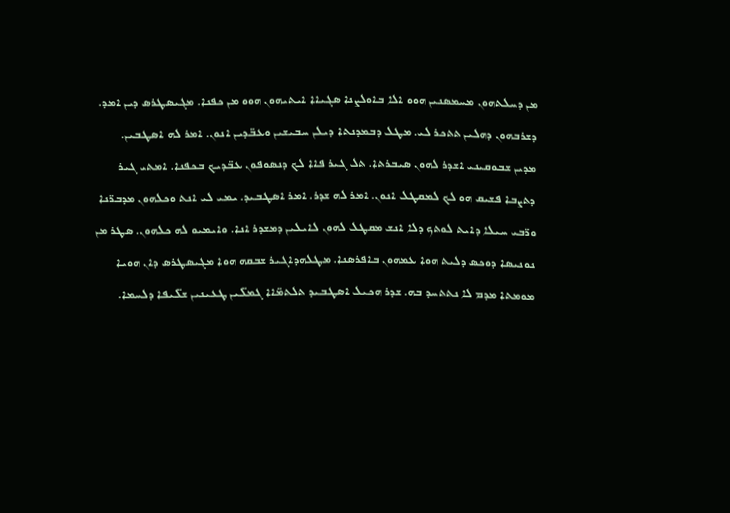ܡܢ ܕܚܠܬܗܘܢ ܡܚܡܣܢܝܢ ܗܘܘ ܐܠܐ ܒܐܘܠܨܢܐ ܣܓܝܐܐ ܐܝܬܝܗܘܢ ܗܘܘ ܡܢ ܟܦܢܐ. ܡܓܝܣܛܪܣ ܕܝܢ ܐܡܕ. ܕܫܪܒܗܘܢ ܕܗܠܝܢ ܬܬܟܪ ܠܝ. ܡܛܠ ܕܒܡܕܢܬܐ ܕܝܠܢ ܚܒܝܫܝܢ ܘܥܒ̈ܕܝܢ ܐܢܘܢ. ܐܡܪ ܠܗ ܐܣܛܒܝܢ. ܡܕܝܢ ܫܒܘܩܝܢܝ ܐܫܕܪ ܠܗܘܢ ܣܝܒܪܬܐ. ܬܠ ܓܝܪ ܦܐܐ ܠܟ ܕܢܣܘܦܘܢ ܥܒ̈ܕܝܟ ܒܟܦܢܐ. ܐܡܬܝ ܓܝܪ ܕܬܨܒܐ ܦܫܝܩ ܗܘ ܠܟ ܠܡܩܛܠ ܐܢܘܢ. ܐܡܪ ܠܗ ܫܕܪ. ܐܡܪ ܐܣܛܒܝܕ. ܝܡܝ ܠܝ ܐܢܬ ܘܟܠܗܘܢ ܡܕܒܪ̈ܢܐ ܘܪ̈ܒܝ ܚܝܠܐ ܕܐܝܬ ܠܘܬܟ ܕܠܐ ܐܢܫ ܡܩܛܠ ܠܗܘܢ ܠܐܝܠܝܢ ܕܡܫܕܪ ܐܢܐ. ܘܐܝܡܝܘ ܠܗ ܟܠܗܘܢ. ܣܛܪ ܡܢ ܢܘܢܝܣܐ ܕܘܟܣ ܕܠܝܬ ܗܘܐ ܥܡܗܘܢ ܒܐܦܪܣܢܐ. ܡܛܠܗܕܐܓܝܪ ܫܒܩܗ ܗܘܐ ܡܓܝܣܛܪܣ ܕܐܢ ܗܘܝܐ ܡܘܡܬܐ ܡܕܡ ܠܐ ܢܬܬܚܕ ܒܗ. ܫܕܪ ܗܟܝܠ ܐܣܛܒܝܕ ܬܠܬܡ̈ܐܐ ܓܡܠ̈ܝܢ ܛܥܝܢܝܢ ܫܠ̈ܝܦܐ ܕܠܚܡܐ.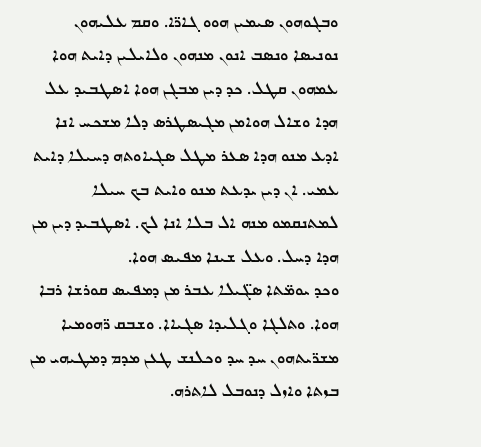ܘܒܓܘܗܘܢ ܣܝܡܝܢ ܗܘܘ ܓܐܪ̈ܐ. ܘܩܡ ܥܠܝܗܘܢ ܢܘܢܝܣܐ ܘܢܣܒ ܐܢܘܢ ܡܢܗܘܢ ܘܠܐܝܠܝܢ ܕܐܝܬ ܗܘܐ ܥܡܗܘܢ ܩܛܠ. ܟܕ ܕܝܢ ܡܒܓܢ ܗܘܐ ܐܣܛܒܝܕ ܥܠ ܗܕܐ ܘܫܐܠ ܗܘܐܡܢ ܡܓܝܣܛܪܣ ܕܠܐ ܡܫܟܚ ܐܢܐ ܐܕܥ ܡܢܘ ܗܕܐ ܣܥܪ ܡܛܠ ܣܓܝܐܘܬܗ ܕܚܝܠܐ ܕܐܝܬ ܥܡܝ. ܐܢ ܕܝܢ ܝܕܥܬ ܡܢܘ ܘܐܝܬ ܒܟ ܚܝܠܐ ܠܡܬܢܩܡܘ ܡܢܗ ܐܠ ܒܠܐ ܐܢܐ ܠܟ. ܐܣܛܒܝܕ ܕܝܢ ܡܢ ܗܕܐ ܕܚܠ. ܘܥܠ ܫܝܢܐ ܡܦܝܣ ܗܘܐ.
ܘܟܕ ܝܘܡ̈ܬܐ ܣܓ̈ܝܠܐ ܥܒܪ ܡܢ ܕܡܦܝܣ ܩܘܪܫܐ ܪܒܐ ܗܘܐ. ܘܬܠܓܐ ܘܓܠܝܕܐ ܣܓܝܐܐ. ܘܫܒܩ ܪ̈ܗܘܡܝܐ ܡܫܪ̈ܝܬܗܘܢ ܚܕ ܚܕ ܘܟܠܢܫ ܛܥܢ ܡܕܡ ܕܡܛܝܗܝ ܡܢ ܒܙܬܐ ܘܐܙܠ ܕܢܘܒܠ ܠܐܬܪܗ.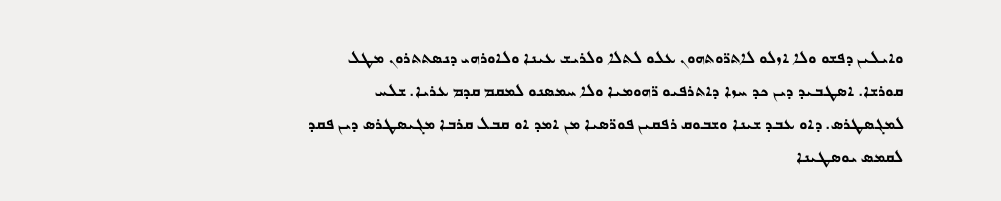ܘܐܝܠܝܢ ܕܦܫܘ ܘܠܐ ܐܙܠܘ ܠܐܬܪ̈ܘܬܗܘܢ ܥܠܘ ܠܬܠܐ ܘܠܪܝܫ ܥܝܢܐ ܘܠܐܘܪܗܝ ܕܢܣܬܬܪܘܢ ܡܛܠ ܩܘܪܫܐ. ܐܣܛܒܝܕ ܕܝܢ ܟܕ ܚܙܐ ܕܐܬܪܦܝܘ ܪ̈ܗܘܡܝܐ ܘܠܐ ܚܡܣܢܘ ܠܡܩܡ ܩܕܡ ܥܪܝܐ. ܫܠܚ ܠܡܓܣܛܪܣ. ܕܐܘ ܥܒܕ ܫܝܢܐ ܘܫܒܘܩ ܪܦܩܝܢ ܦܘܪ̈ܣܝܐ ܡܢ ܐܡܕ ܐܘ ܩܒܠ ܩܪܒܐ ܡܓܝܣܛܪܣ ܕܝܢ ܦܩܕ ܠܩܡܣ ܝܘܣܛܝܢܐ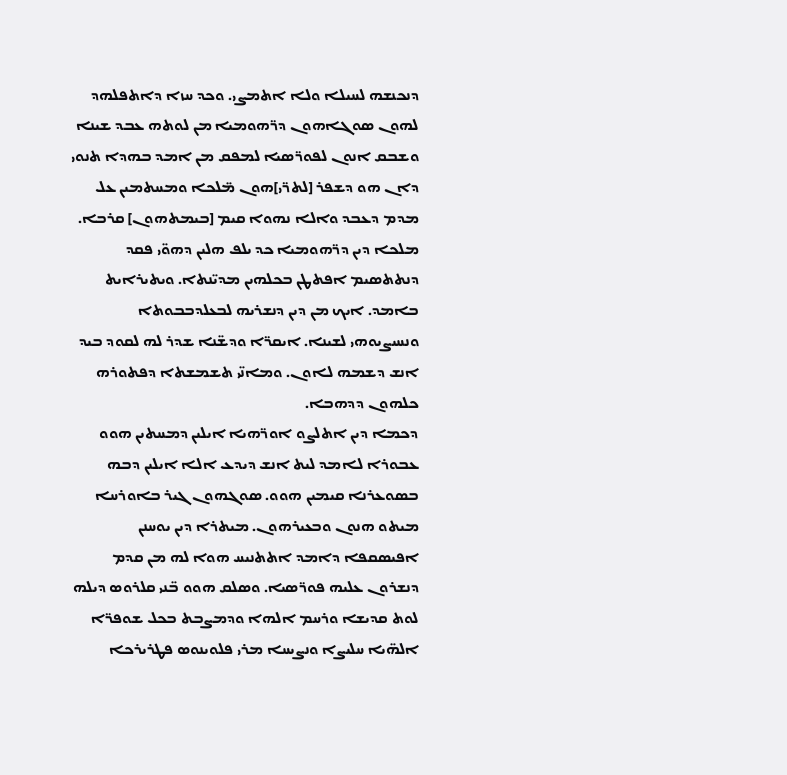ܕܢܟܢܫܗ ܠܚܝܠܐ ܘܠܐ ܐܬܡܨܝ. ܘܟܕ ܚܙܐ ܕܐܬܦܠܗܕ ܠܗܘܢ ܣܘܓܐܗܘܢ ܕܪ̈ܗܘܡܝܐ ܡܢ ܠܘܬܗ ܥܒܕ ܫܝܢܐ ܘܫܒܩ ܐܢܘܢ ܠܦܘܪ̈ܣܝܐ ܠܡܦܩ ܡܢ ܐܡܕ ܒܗܕܐ ܬܢܘܝ ܕܐܢ ܗܘ ܕܫܦܪ [ܠܬܪ̈ܝ]ܗܘܢ ܡ̈ܠܟܐ ܘܡܚܬܡܝܢ ܥܠ ܡܕܡ ܕܥܒܕ ܘܐܠܐ ܢܗܘܐ ܩܝܡ [ܒܝܡܬܗܘܢ] ܩܪܒܐ. ܡܠܟܐ ܕܝܢ ܕܪ̈ܗܘܡܝܐ ܟܕ ܝܠܦ ܗܠܝܢ ܕܗܘ̈ܝ ܦܩܕ ܕܢܬܬܣܝܡ ܐܦܬܛܢ ܒܟܠܗܝܢ ܡܕܝ̈ܢܬܐ. ܘܝܬܝܪܐܝܬ ܒܐܡܕ. ܐܝܟ ܡܢ ܕܝܢ ܕܢܫܪܝܗ ܠܒܥܠܕܒܒܘܬܐ ܘܢܚܝܨܝܘܗܝ ܠܫܝܢܐ. ܐܝܩܪ̈ܐ ܘܕܫ̈ܢܐ ܫܕܪ ܠܗ ܠܩܘܕ ܒܝܕ ܐܢܫ ܕܫܡܗ ܠܐܘܢ. ܘܡܐܢ̈ܝ ܬܫܡܫܬܐ ܕܦܬܘܪܗ ܟܠܗܘܢ ܕܕܗܒܐ.
ܕܟܡܐ ܕܝܢ ܐܬܠܨܘ ܐܘܪ̈ܗܝܐ ܐܝܠܝܢ ܕܡܚܬܝܢ ܗܘܘ ܥܒܘܪܐ ܠܐܡܕ ܠܝܬ ܐܢܫ ܕܝܕܥ ܐܠܐ ܐܝܠܝܢ ܕܒܗ ܒܣܘܥܪܢܐ ܩܝܡܝܢ ܗܘܘ. ܣܘܓܗܘܢ ܓܝܪ ܒܐܘܪܚܐ ܡܝܬܘ ܗܢܘܢ ܘܒܥܝܪܗܘܢ. ܡܝܬܪܐ ܕܝܢ ܝܘܚܢܢ ܐܦܝܣܩܦܐ ܕܐܡܕ ܐܬܬܢܝܚ ܗܘܐ ܠܗ ܡܢ ܩܕܡ ܕܢܫܪܘܢ ܥܠܝܗ ܦܘܪ̈ܣܝܐ. ܘܣܠܩ ܗܘܘ ܒ̈ܢܝ ܩܠܪܘܣ ܕܝܠܗ ܠܘܬ ܩܕܝܫܐ ܘܪܚܡ ܐܠܗܐ ܘܕܡܨܒܬ ܒܟܠ ܫܘܦܪ̈ܐ ܐܠܗ̈ܝܐ ܚܠܝܨܐ ܘܢܨܝܚܐ ܡܪܝ ܦܠܘܝܢܘܣ ܦܛܪܝܪܟܐ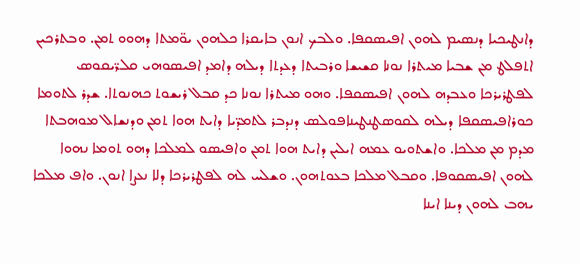ܕܐܢܛܝܟܝܐ ܕܢܣܝܡ ܠܗܘܢ ܐܦܝܣܩܦܐ. ܘܠܒܟ ܐܢܘܢ ܒܐܝܩܪܐ ܟܠܗܘܢ ܝܘ̈ܡܬܐ ܕܗܘܘ ܬܡܢ. ܘܒܬܪܟܝܢ ܐܬܦܠܛ ܡܢ ܫܒܝܐ ܡܝܬܪܐ ܢܘܢܐ ܩܫܝܫܐ ܘܪܒܝܬܐ ܕܥܕܬܐ ܕܝܠܗ ܕܐܡܕ ܐܦܝܣܘܗܝ ܩܠܪ̈ܝܩܘܣ ܠܦܛܪܝܪܟܐ ܘܥܒܕܗ ܠܗܘܢ ܐܦܝܣܩܦܐ. ܘܗܘ ܡܝܬܪܐ ܢܘܢܐ ܟܕ ܩܒܠ ܪܝܫܘܬ ܟܗܢܘܬܐ. ܫܕܪ ܠܬܘܡܐ ܟܘܪܐܦܝܣܩܦܐ ܕܝܠܗ ܠܩܘܣܛܢܛܝܢܐܦܘܠܣ ܕܢܕܒܪ ܠܬܡܕ̈ܝܐ ܕܐܝܬ ܗܘܐ ܬܡܢ ܘܕܢܫܐܠ ܡܘܗܒܬܐ ܡܕܡ ܡܢ ܡܠܟܐ. ܘܐܫܬܘܝܘ ܥܡܗ ܐܝܠܝܢ ܕܐܝܬ ܗܘܐ ܬܡܢ ܘܐܦܝܣܘ ܠܡܠܟܐ ܕܗܘ ܬܘܡܐ ܢܗܘܐ ܠܗܘܢ ܐܦܝܣܩܘܦܐ. ܘܩܒܠ ܡܠܟܐ ܒܥܘܬܗܘܢ. ܘܫܠܚ ܠܗ ܠܦܛܪܝܪܟܐ ܕܠܐ ܢܥܨܐ ܐܢܘܢ. ܘܐܦ ܡܠܟܐ ܝܗܒ ܠܗܘܢ ܕܝܢܐ ܐܝܢܐ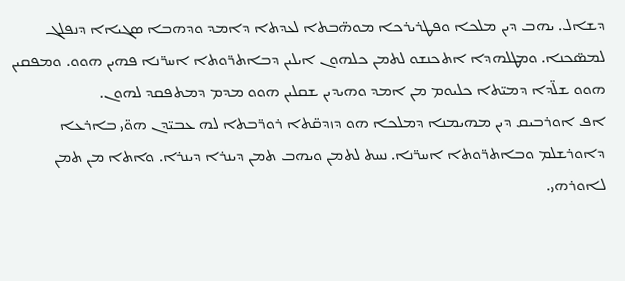ܕܫܐܠ. ܝܗܒ ܕܝܢ ܡܠܟܐ ܘܦܛܪܝܪܟܐ ܡܘܗ̈ܒܬܐ ܠܥܕܬܐ ܕܐܡܕ ܘܕܗܒܐ ܣܓܝܐܐ ܕܢܦܠܓ ܠܡܣ̈ܟܢܐ. ܘܡܛܠܗܕܐ ܐܬܟܢܫܘ ܠܬܡܢ ܟܠܗܘܢ ܐܝܠܝܢ ܕܒܐܬܪ̈ܘܬܐ ܐܚܪ̈ܢܐ ܦܗܝܢ ܗܘܘ. ܘܡܦܩܝܢ ܗܘܘ ܫܠ̈ܕܐ ܕܡܝ̈ܬܐ ܟܠܝܘܡ ܡܢ ܐܡܕ ܘܗܝܕܝܢ ܫܩܠܝܢ ܗܘܘ ܡܕܡ ܕܡܬܦܩܕ ܠܗܘܢ.
ܐܦ ܐܘܪܒܝܩ ܕܝܢ ܡܗܝܡܢܐ ܕܡܠܟܐ ܗܘ ܕܙܕܩ̈ܬܐ ܪܘܪ̈ܒܬܐ ܠܗ ܥܒܝ̈ܕܢ ܗܘ̈ܝ ܒܐܪܥܐ ܕܐܘܪܫܠܡ ܘܒܐܬܪ̈ܘܬܐ ܐܚܪ̈ܢܐ. ܢܚܬ ܠܬܡܢ ܘܝܗܒ ܬܡܢ ܕܝܢܪܐ ܕܝܢܪܐ. ܘܐܬܐ ܡܢ ܬܡܢ ܠܐܘܪܗܝ.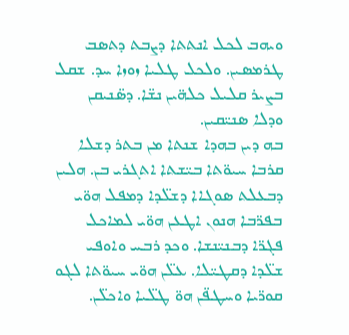ܘܝܗܒ ܠܟܠ ܐܢܬܬܐ ܕܨܒܬ ܕܬܣܒ ܛܪܡܣܝܢ. ܘܠܟܠ ܛܠܝܐ ܙܘܙܐ ܚܕ. ܫܩܠ ܒܨܝܪ ܩܠܝܠ ܟܠܗ̈ܝܢ ܢܫ̈ܐ. ܕܣ̈ܢܝܩܢ ܘܕܠܐ ܣܢܝ̈ܩܝܢ.
ܒܗ ܕܝܢ ܒܗܕܐ ܫܢܬܐ ܡܢ ܒܬܪ ܕܫܠܐ ܩܪܒܐ ܚܝܘ̈ܬܐ ܒܝ̈ܫܬܐ ܐܬܓܪܝ ܒܢ. ܗܠܝܢ ܕܒܥܠܬ ܣܘܓܐܐ ܕܫܠ̈ܕܐ ܕܡܦܠ ܗܘ̈ܝ ܒܦܪ̈ܒܐ ܗܢܘܢ ܐܛܥܢ ܗܘ̈ܝ ܠܡܐܟܠ ܦܓܪ̈ܐ ܕܒܢܝ̈ܢܫܐ. ܘܟܕ ܪܒܚ ܘܐܘܦܝ ܫܠ̈ܕܐ ܕܩܛܝ̈ܠܐ. ܥܠ̈ܢ ܗܘ̈ܝ ܚܝܘ̈ܬܐ ܠܓܘ ܩܘܪ̈ܝܐ ܘܚܛܦ̈ܢ ܗܘ̈ ܛܠ̈ܝܐ ܘܐܟܠ̈ܢ.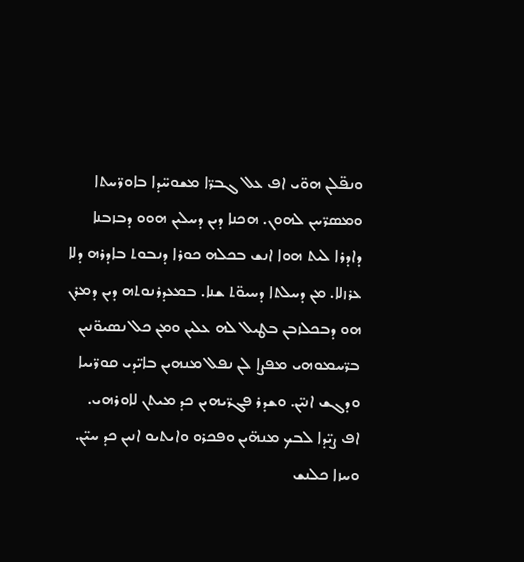ܘܢܦ̈ܠܢ ܗܘ̈ܝ ܐܦ ܥܠ ܓܒܪ̈ܐ ܡܫܘܚ̈ܕܐ ܒܐܘܪ̈ܚܬܐ ܘܡܣܪ̈ܚܢ ܠܗܘܢ. ܗܟܢܐ ܕܝܢ ܕܚܠܝܢ ܗܘܘ ܕܒܙܒܢܐ ܕܐܕܪܐ ܠܝܬ ܗܘܐ ܐܢܫ ܒܟܠܗ ܟܘܪܐ ܕܢܒܘܬ ܒܐܕܪܗ ܕܠܐ ܥܪܙܠܐ. ܡܢ ܕܚܠܬܐ ܕܚܝܘ̈ܬ ܫܢܐ. ܒܡܥܕܪܢܘܬܗ ܕܝܢ ܕܡܪܢ ܗܘ ܕܒܟܠܙܒܢ ܒܛܝܠ ܠܗ ܥܠܝܢ ܘܡܢ ܟܠ ܢܣܝܘ̈ܢܝܢ ܒܪ̈ܚܡܘܗܝ ܡܦܨܐ ܠܢ ܢܦܠ ܡܢܗܝܢ ܒܐܝ̈ܕܝ ܩܘܪ̈ܝܝܐ ܘܕܓܫ ܐܢܝ̈ܢ. ܘܫܕܪ ܦܓܪ̈ܝܗܝܢ ܟܕ ܡܝܬܢ ܠܐܘܪܗܝ. ܐܦ ܨܝ̈ܕܐ ܠܒܟ ܡܢܗ̈ܝܢ ܘܦܟܪܘ ܘܐܝܬܝܘ ܐܢܝܢ ܟܕ ܚܝ̈ܢ. ܘܚܙܐ ܟܠܢܫ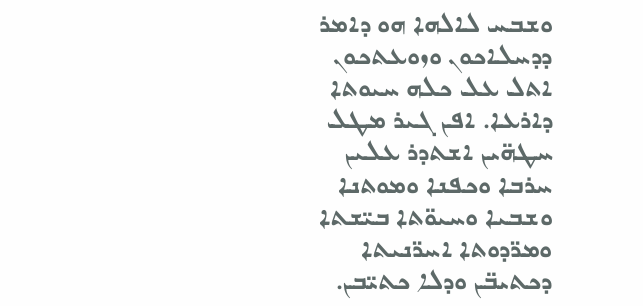ܘܫܒܚ ܠܐܠܗܐ ܗܘ ܕܐܡܪ ܕܕܚܠܐܟܘܢ ܘܙܘܥܬܟܘܢ ܐܬܠ ܥܠ ܟܠܗ ܚܝܘܬܐ ܕܐܪܥܐ. ܐܦܢ ܓܝܪ ܡܛܠ ܚܛܗ̈ܝܢ ܐܫܬܕܪ ܥܠܝܢ ܚܪܒܐ ܘܟܦܢܐ ܘܡܘܬܢܐ ܘܫܒܝܐ ܘܚܝܘ̈ܬܐ ܒܝ̈ܫܬܐ ܘܡܪ̈ܕܘܬܐ ܐܚܪ̈ܢܝܬܐ ܕܟܬܝܒ̈ܢ ܘܕܠܐ ܟܬܝ̈ܒܢ.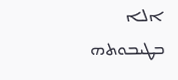ܐܠܐ ܒܛܝܒܘܬܗ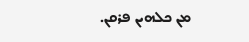ܡܢ ܟܠܗܝܢ ܦܪܩܢ.